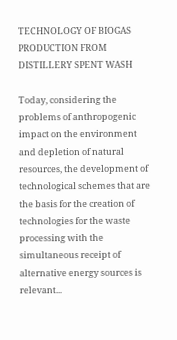TECHNOLOGY OF BIOGAS PRODUCTION FROM DISTILLERY SPENT WASH

Today, considering the problems of anthropogenic impact on the environment and depletion of natural resources, the development of technological schemes that are the basis for the creation of technologies for the waste processing with the simultaneous receipt of alternative energy sources is relevant...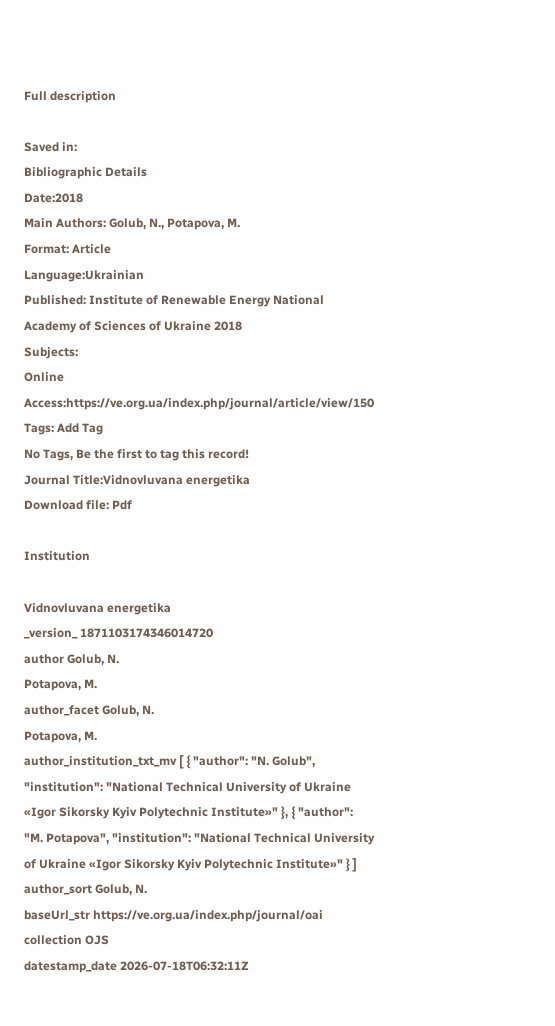Full description

Saved in:
Bibliographic Details
Date:2018
Main Authors: Golub, N., Potapova, M.
Format: Article
Language:Ukrainian
Published: Institute of Renewable Energy National Academy of Sciences of Ukraine 2018
Subjects:
Online Access:https://ve.org.ua/index.php/journal/article/view/150
Tags: Add Tag
No Tags, Be the first to tag this record!
Journal Title:Vidnovluvana energetika
Download file: Pdf

Institution

Vidnovluvana energetika
_version_ 1871103174346014720
author Golub, N.
Potapova, M.
author_facet Golub, N.
Potapova, M.
author_institution_txt_mv [ { "author": "N. Golub", "institution": "National Technical University of Ukraine «Igor Sikorsky Kyiv Polytechnic Institute»" }, { "author": "M. Potapova", "institution": "National Technical University of Ukraine «Igor Sikorsky Kyiv Polytechnic Institute»" } ]
author_sort Golub, N.
baseUrl_str https://ve.org.ua/index.php/journal/oai
collection OJS
datestamp_date 2026-07-18T06:32:11Z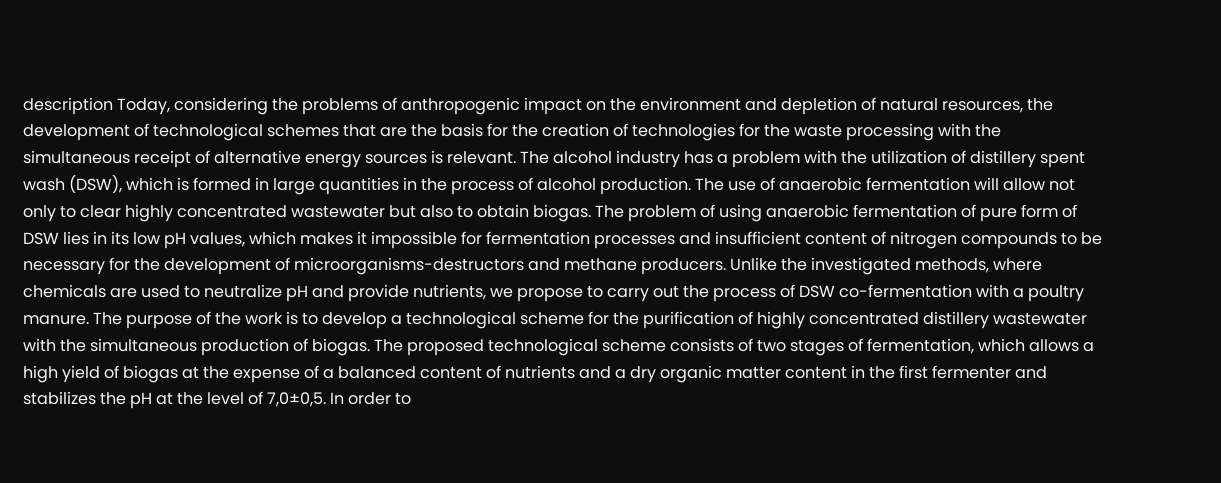description Today, considering the problems of anthropogenic impact on the environment and depletion of natural resources, the development of technological schemes that are the basis for the creation of technologies for the waste processing with the simultaneous receipt of alternative energy sources is relevant. The alcohol industry has a problem with the utilization of distillery spent wash (DSW), which is formed in large quantities in the process of alcohol production. The use of anaerobic fermentation will allow not only to clear highly concentrated wastewater but also to obtain biogas. The problem of using anaerobic fermentation of pure form of DSW lies in its low pH values, which makes it impossible for fermentation processes and insufficient content of nitrogen compounds to be necessary for the development of microorganisms-destructors and methane producers. Unlike the investigated methods, where chemicals are used to neutralize pH and provide nutrients, we propose to carry out the process of DSW co-fermentation with a poultry manure. The purpose of the work is to develop a technological scheme for the purification of highly concentrated distillery wastewater with the simultaneous production of biogas. The proposed technological scheme consists of two stages of fermentation, which allows a high yield of biogas at the expense of a balanced content of nutrients and a dry organic matter content in the first fermenter and stabilizes the pH at the level of 7,0±0,5. In order to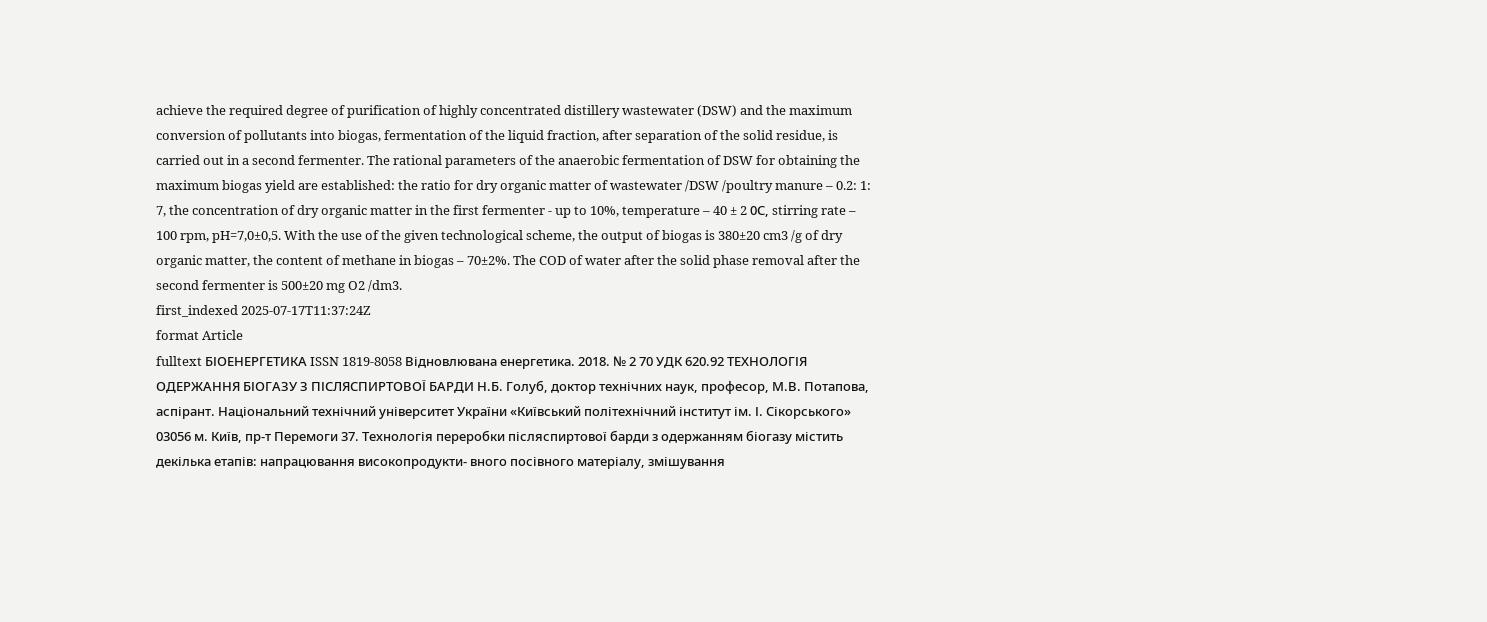achieve the required degree of purification of highly concentrated distillery wastewater (DSW) and the maximum conversion of pollutants into biogas, fermentation of the liquid fraction, after separation of the solid residue, is carried out in a second fermenter. The rational parameters of the anaerobic fermentation of DSW for obtaining the maximum biogas yield are established: the ratio for dry organic matter of wastewater /DSW /poultry manure – 0.2: 1: 7, the concentration of dry organic matter in the first fermenter - up to 10%, temperature – 40 ± 2 0С, stirring rate – 100 rpm, pH=7,0±0,5. With the use of the given technological scheme, the output of biogas is 380±20 cm3 /g of dry organic matter, the content of methane in biogas – 70±2%. The COD of water after the solid phase removal after the second fermenter is 500±20 mg O2 /dm3.
first_indexed 2025-07-17T11:37:24Z
format Article
fulltext БІОЕНЕРГЕТИКА ISSN 1819-8058 Відновлювана енергетика. 2018. № 2 70 УДК 620.92 ТЕХНОЛОГІЯ ОДЕРЖАННЯ БІОГАЗУ З ПІСЛЯСПИРТОВОЇ БАРДИ Н.Б. Голуб, доктор технічних наук, професор, М.В. Потапова, аспірант. Національний технічний університет України «Київський політехнічний інститут ім. І. Сікорського» 03056 м. Київ, пр-т Перемоги 37. Технологія переробки післяспиртової барди з одержанням біогазу містить декілька етапів: напрацювання високопродукти- вного посівного матеріалу, змішування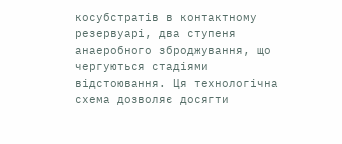косубстратів в контактному резервуарі, два ступеня анаеробного зброджування, що чергуються стадіями відстоювання. Ця технологічна схема дозволяє досягти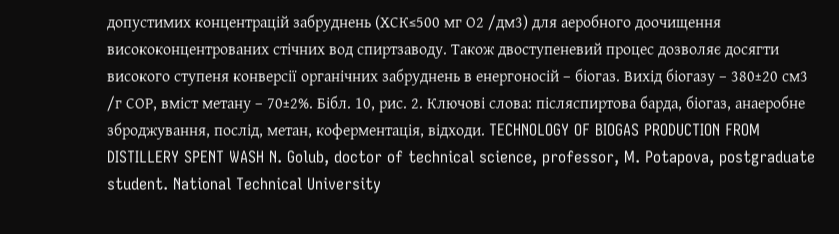допустимих концентрацій забруднень (ХСК≤500 мг О2 /дм3) для аеробного доочищення висококонцентрованих стічних вод спиртзаводу. Також двоступеневий процес дозволяє досягти високого ступеня конверсії органічних забруднень в енергоносій – біогаз. Вихід біогазу – 380±20 см3 /г СОР, вміст метану – 70±2%. Бібл. 10, рис. 2. Ключові слова: післяспиртова барда, біогаз, анаеробне зброджування, послід, метан, коферментація, відходи. TECHNOLOGY OF BIOGAS PRODUCTION FROM DISTILLERY SPENT WASH N. Golub, doctor of technical science, professor, M. Potapova, postgraduate student. National Technical University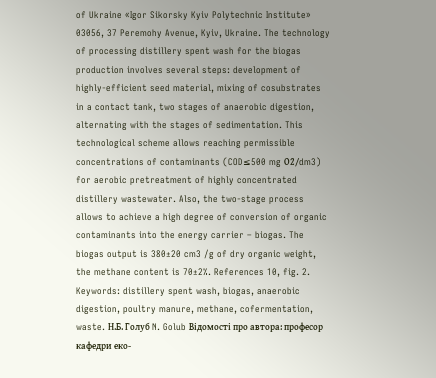of Ukraine «Igor Sikorsky Kyiv Polytechnic Institute» 03056, 37 Peremohy Avenue, Kyiv, Ukraine. The technology of processing distillery spent wash for the biogas production involves several steps: development of highly-efficient seed material, mixing of cosubstrates in a contact tank, two stages of anaerobic digestion, alternating with the stages of sedimentation. This technological scheme allows reaching permissible concentrations of contaminants (COD≤500 mg О2/dm3) for aerobic pretreatment of highly concentrated distillery wastewater. Also, the two-stage process allows to achieve a high degree of conversion of organic contaminants into the energy carrier – biogas. The biogas output is 380±20 cm3 /g of dry organic weight, the methane content is 70±2%. References 10, fig. 2. Keywords: distillery spent wash, biogas, anaerobic digestion, poultry manure, methane, cofermentation, waste. Н.Б. Голуб N. Golub Відомості про автора: професор кафедри еко-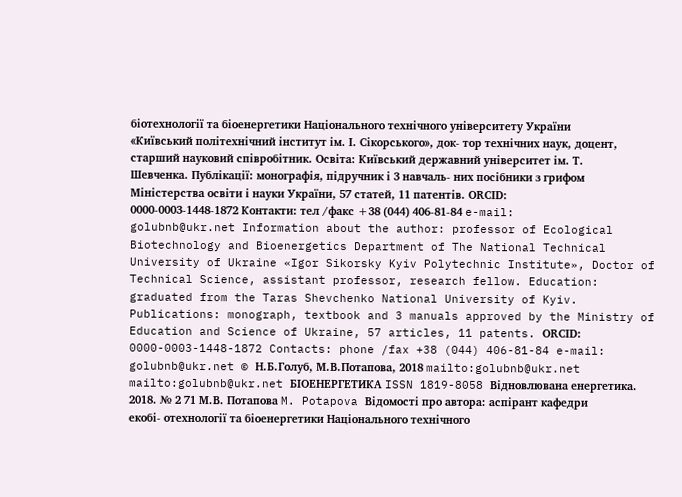біотехнології та біоенергетики Національного технічного університету України «Київський політехнічний інститут ім. І. Сікорського», док- тор технічних наук, доцент, старший науковий співробітник. Освіта: Київський державний університет ім. Т. Шевченка. Публікації: монографія, підручник і 3 навчаль- них посібники з грифом Міністерства освіти і науки України, 57 статей, 11 патентів. ORСID: 0000-0003-1448-1872 Контакти: тел /факс +38 (044) 406-81-84 e-mail: golubnb@ukr.net Information about the author: professor of Ecological Biotechnology and Bioenergetics Department of The National Technical University of Ukraine «Igor Sikorsky Kyiv Polytechnic Institute», Doctor of Technical Science, assistant professor, research fellow. Education: graduated from the Taras Shevchenko National University of Kyiv. Publications: monograph, textbook and 3 manuals approved by the Ministry of Education and Science of Ukraine, 57 articles, 11 patents. ORСID: 0000-0003-1448-1872 Contacts: phone /fax +38 (044) 406-81-84 e-mail: golubnb@ukr.net © Н.Б.Голуб, М.В.Потапова, 2018 mailto:golubnb@ukr.net mailto:golubnb@ukr.net БІОЕНЕРГЕТИКА ISSN 1819-8058 Відновлювана енергетика. 2018. № 2 71 М.В. Потапова M. Potapova Відомості про автора: аспірант кафедри екобі- отехнології та біоенергетики Національного технічного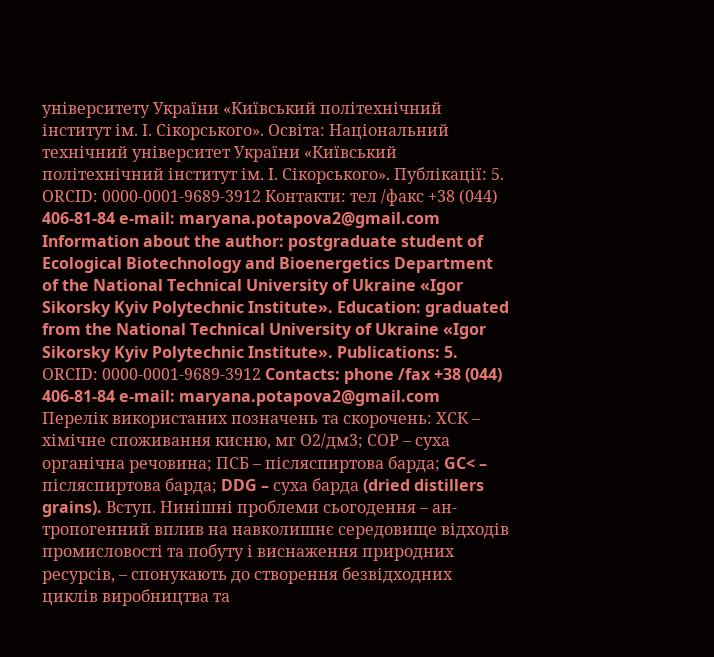університету України «Київський політехнічний інститут ім. І. Сікорського». Освіта: Національний технічний університет України «Київський політехнічний інститут ім. І. Сікорського». Публікації: 5. ORСID: 0000-0001-9689-3912 Контакти: тел /факс +38 (044) 406-81-84 e-mail: maryana.potapova2@gmail.com Information about the author: postgraduate student of Ecological Biotechnology and Bioenergetics Department of the National Technical University of Ukraine «Igor Sikorsky Kyiv Polytechnic Institute». Education: graduated from the National Technical University of Ukraine «Igor Sikorsky Kyiv Polytechnic Institute». Publications: 5. ORСID: 0000-0001-9689-3912 Contacts: phone /fax +38 (044) 406-81-84 e-mail: maryana.potapova2@gmail.com Перелік використаних позначень та скорочень: ХСК – хімічне споживання кисню, мг О2/дм3; СОР – суха органічна речовина; ПСБ – післяспиртова барда; GC< – післяспиртова барда; DDG – суха барда (dried distillers grains). Вступ. Нинішні проблеми сьогодення – ан- тропогенний вплив на навколишнє середовище відходів промисловості та побуту і виснаження природних ресурсів, – спонукають до створення безвідходних циклів виробництва та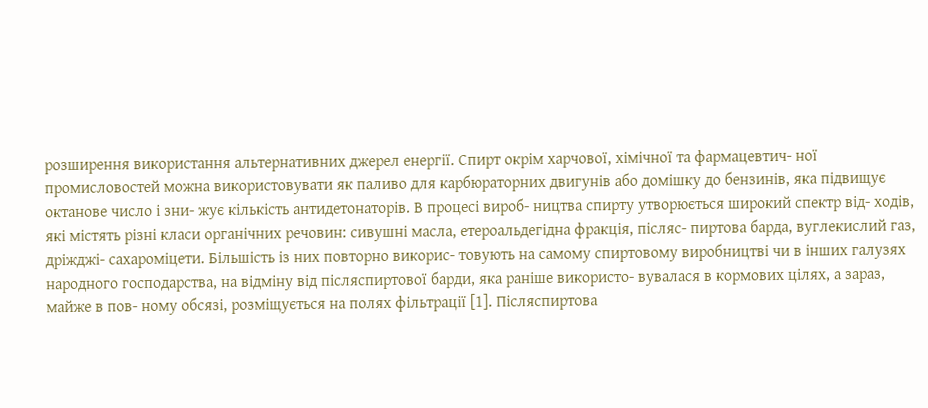розширення використання альтернативних джерел енергії. Спирт окрім харчової, хімічної та фармацевтич- ної промисловостей можна використовувати як паливо для карбюраторних двигунів або домішку до бензинів, яка підвищує октанове число і зни- жує кількість антидетонаторів. В процесі вироб- ництва спирту утворюється широкий спектр від- ходів, які містять різні класи органічних речовин: сивушні масла, етероальдегідна фракція, післяс- пиртова барда, вуглекислий газ, дріжджі- сахароміцети. Більшість із них повторно викорис- товують на самому спиртовому виробництві чи в інших галузях народного господарства, на відміну від післяспиртової барди, яка раніше використо- вувалася в кормових цілях, а зараз, майже в пов- ному обсязі, розміщується на полях фільтрації [1]. Післяспиртова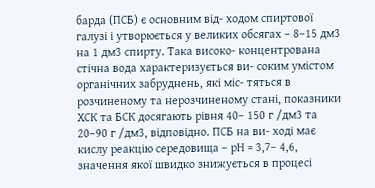барда (ПСБ) є основним від- ходом спиртової галузі і утворюється у великих обсягах – 8–15 дм3 на 1 дм3 спирту. Така високо- концентрована стічна вода характеризується ви- соким умістом органічних забруднень, які міс- тяться в розчиненому та нерозчиненому стані, показники ХСК та БСК досягають рівня 40– 150 г /дм3 та 20–90 г /дм3, відповідно. ПСБ на ви- ході має кислу реакцію середовища – рН = 3,7– 4,6, значення якої швидко знижується в процесі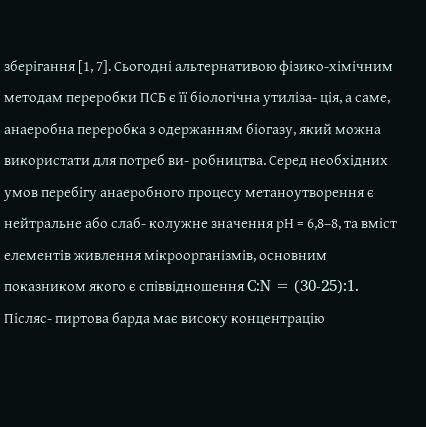зберігання [1, 7]. Сьогодні альтернативою фізико-хімічним методам переробки ПСБ є її біологічна утиліза- ція, а саме, анаеробна переробка з одержанням біогазу, який можна використати для потреб ви- робництва. Серед необхідних умов перебігу анаеробного процесу метаноутворення є нейтральне або слаб- колужне значення рН = 6,8–8, та вміст елементів живлення мікроорганізмів, основним показником якого є співвідношення C:N = (30-25):1. Післяс- пиртова барда має високу концентрацію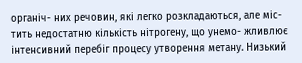органіч- них речовин, які легко розкладаються, але міс- тить недостатню кількість нітрогену, що унемо- жливлює інтенсивний перебіг процесу утворення метану. Низький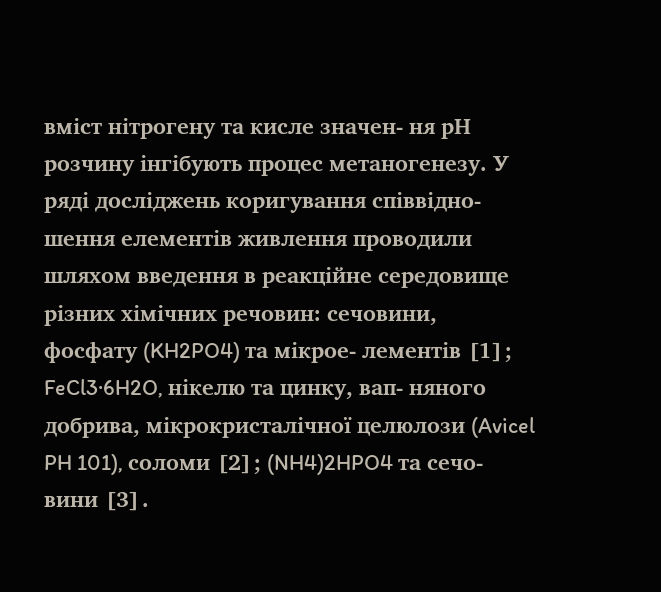вміст нітрогену та кисле значен- ня рН розчину інгібують процес метаногенезу. У ряді досліджень коригування співвідно- шення елементів живлення проводили шляхом введення в реакційне середовище різних хімічних речовин: сечовини, фосфату (KH2PO4) та мікрое- лементів [1]; FeCl3·6H2O, нікелю та цинку, вап- няного добрива, мікрокристалічної целюлози (Avicel PH 101), соломи [2]; (NH4)2HPO4 та сечо- вини [3].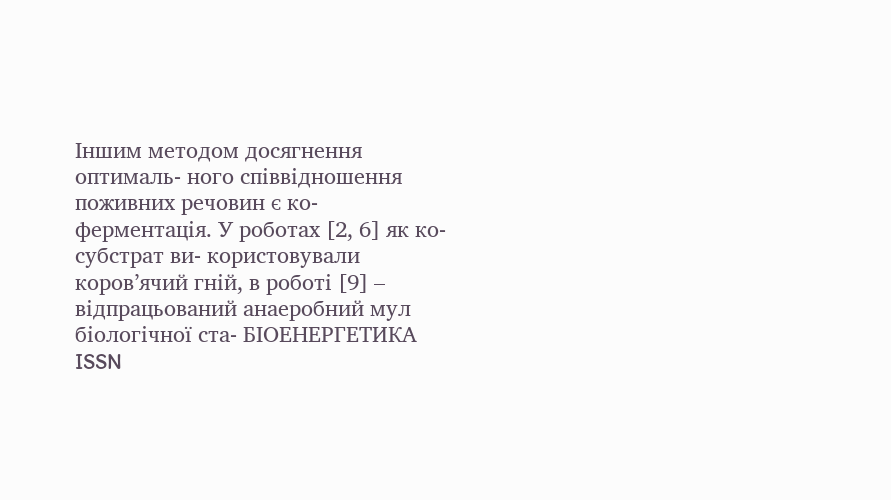Іншим методом досягнення оптималь- ного співвідношення поживних речовин є ко- ферментація. У роботах [2, 6] як ко-субстрат ви- користовували коров’ячий гній, в роботі [9] – відпрацьований анаеробний мул біологічної ста- БІОЕНЕРГЕТИКА ISSN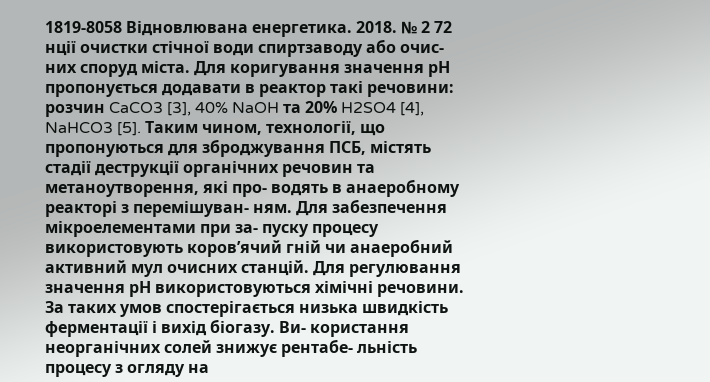1819-8058 Відновлювана енергетика. 2018. № 2 72 нції очистки стічної води спиртзаводу або очис- них споруд міста. Для коригування значення рН пропонується додавати в реактор такі речовини: розчин CaCO3 [3], 40% NaOH та 20% H2SO4 [4], NaHCO3 [5]. Таким чином, технології, що пропонуються для зброджування ПСБ, містять стадії деструкції органічних речовин та метаноутворення, які про- водять в анаеробному реакторі з перемішуван- ням. Для забезпечення мікроелементами при за- пуску процесу використовують коров’ячий гній чи анаеробний активний мул очисних станцій. Для регулювання значення рН використовуються хімічні речовини. За таких умов спостерігається низька швидкість ферментації і вихід біогазу. Ви- користання неорганічних солей знижує рентабе- льність процесу з огляду на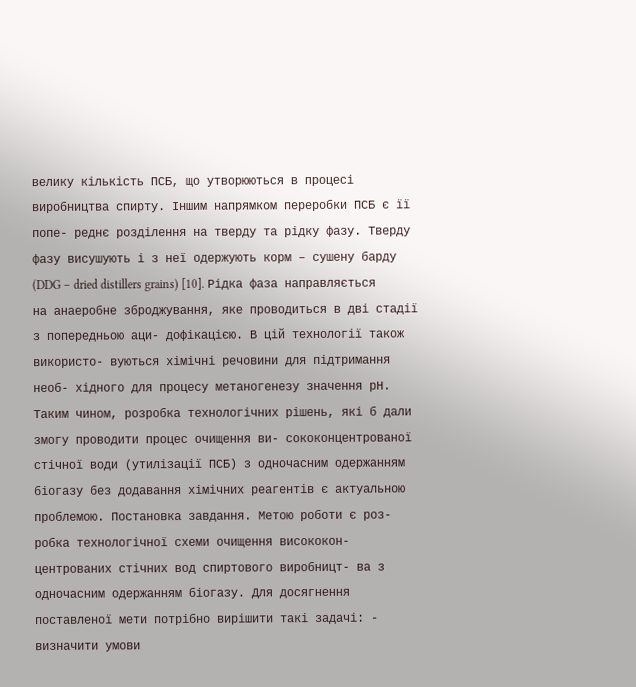велику кількість ПСБ, що утворюються в процесі виробництва спирту. Іншим напрямком переробки ПСБ є її попе- реднє розділення на тверду та рідку фазу. Тверду фазу висушують і з неї одержують корм – сушену барду (DDG – dried distillers grains) [10]. Рідка фаза направляється на анаеробне зброджування, яке проводиться в дві стадії з попередньою аци- дофікацією. В цій технології також використо- вуються хімічні речовини для підтримання необ- хідного для процесу метаногенезу значення рН. Таким чином, розробка технологічних рішень, які б дали змогу проводити процес очищення ви- сококонцентрованої стічної води (утилізації ПСБ) з одночасним одержанням біогазу без додавання хімічних реагентів є актуальною проблемою. Постановка завдання. Метою роботи є роз- робка технологічної схеми очищення висококон- центрованих стічних вод спиртового виробницт- ва з одночасним одержанням біогазу. Для досягнення поставленої мети потрібно вирішити такі задачі: - визначити умови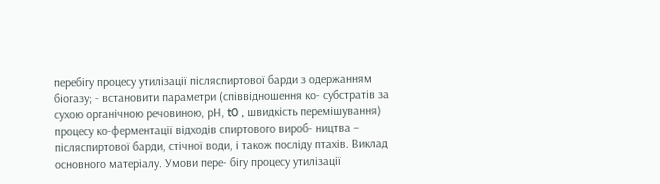перебігу процесу утилізації післяспиртової барди з одержанням біогазу; - встановити параметри (співвідношення ко- субстратів за сухою органічною речовиною, рН, t0 , швидкість перемішування) процесу ко-ферментації відходів спиртового вироб- ництва – післяспиртової барди, стічної води, і також посліду птахів. Виклад основного матеріалу. Умови пере- бігу процесу утилізації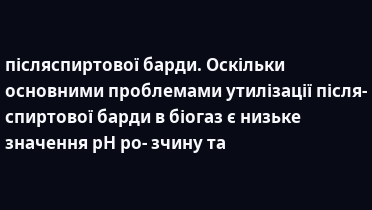післяспиртової барди. Оскільки основними проблемами утилізації після- спиртової барди в біогаз є низьке значення рН ро- зчину та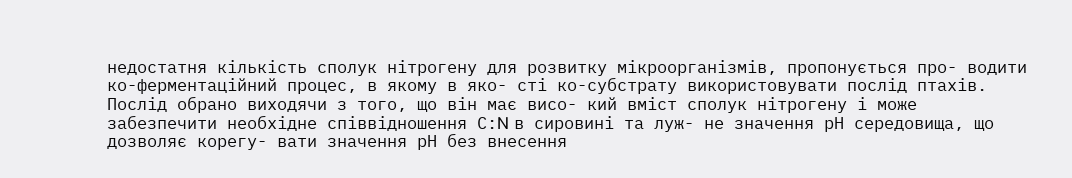недостатня кількість сполук нітрогену для розвитку мікроорганізмів, пропонується про- водити ко-ферментаційний процес, в якому в яко- сті ко-субстрату використовувати послід птахів. Послід обрано виходячи з того, що він має висо- кий вміст сполук нітрогену і може забезпечити необхідне співвідношення С:N в сировині та луж- не значення рН середовища, що дозволяє корегу- вати значення рН без внесення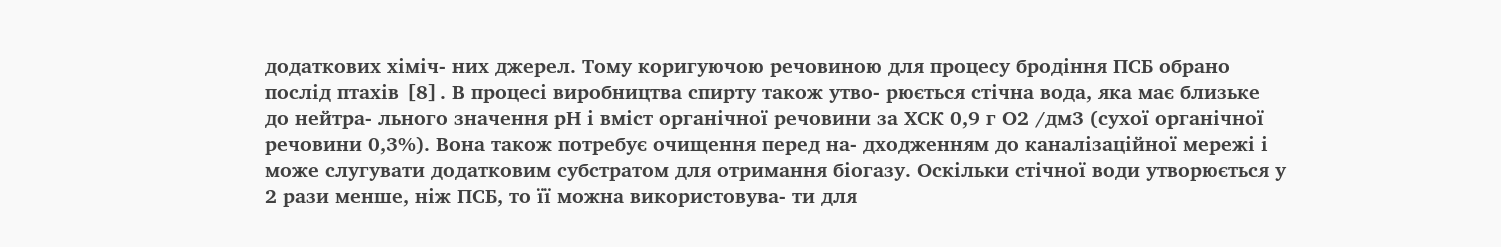додаткових хіміч- них джерел. Тому коригуючою речовиною для процесу бродіння ПСБ обрано послід птахів [8]. В процесі виробництва спирту також утво- рюється стічна вода, яка має близьке до нейтра- льного значення рН і вміст органічної речовини за ХСК 0,9 г О2 /дм3 (сухої органічної речовини 0,3%). Вона також потребує очищення перед на- дходженням до каналізаційної мережі і може слугувати додатковим субстратом для отримання біогазу. Оскільки стічної води утворюється у 2 рази менше, ніж ПСБ, то її можна використовува- ти для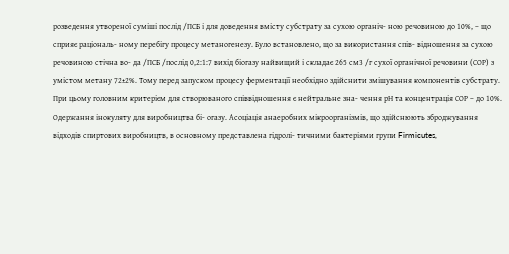розведення утвореної суміші послід /ПСБ і для доведення вмісту субстрату за сухою органіч- ною речовиною до 10%, – що сприяє раціональ- ному перебігу процесу метаногенезу. Було встановлено, що за використання спів- відношення за сухою речовиною стічна во- да /ПСБ /послід 0,2:1:7 вихід біогазу найвищий і складає 265 см3 /г сухої органічної речовини (СОР) з умістом метану 72±2%. Тому перед запуском процесу ферментації необхідно здійснити змішування компонентів субстрату. При цьому головним критерієм для створюваного співвідношення є нейтральне зна- чення рН та концентрація СОР – до 10%. Одержання інокуляту для виробництва бі- огазу. Асоціація анаеробних мікроорганізмів, що здійснюють зброджування відходів спиртових виробництв, в основному представлена гідролі- тичними бактеріями групи Firmicutes,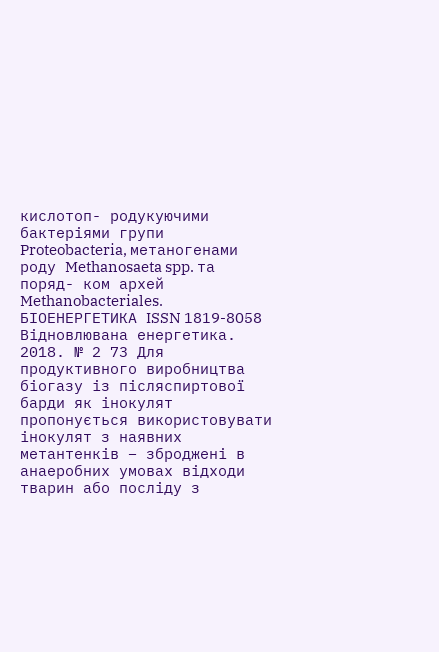кислотоп- родукуючими бактеріями групи Proteobacteria, метаногенами роду Methanosaeta spp. та поряд- ком архей Methanobacteriales. БІОЕНЕРГЕТИКА ISSN 1819-8058 Відновлювана енергетика. 2018. № 2 73 Для продуктивного виробництва біогазу із післяспиртової барди як інокулят пропонується використовувати інокулят з наявних метантенків – зброджені в анаеробних умовах відходи тварин або посліду з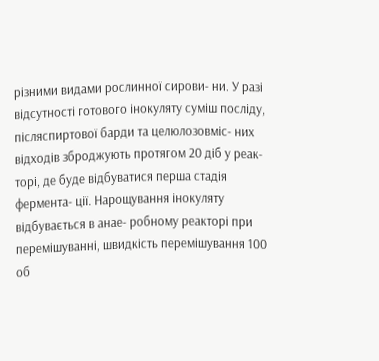різними видами рослинної сирови- ни. У разі відсутності готового інокуляту суміш посліду, післяспиртової барди та целюлозовміс- них відходів зброджують протягом 20 діб у реак- торі, де буде відбуватися перша стадія фермента- ції. Нарощування інокуляту відбувається в анае- робному реакторі при перемішуванні, швидкість перемішування 100 об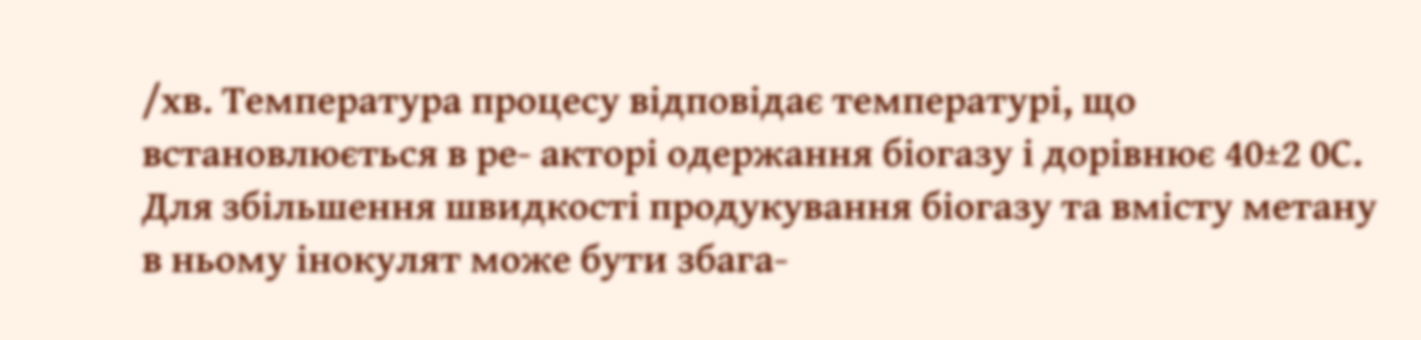/хв. Температура процесу відповідає температурі, що встановлюється в ре- акторі одержання біогазу і дорівнює 40±2 0С. Для збільшення швидкості продукування біогазу та вмісту метану в ньому інокулят може бути збага-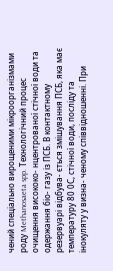чений спеціально вирощеними мікроорганізмами роду Methanosaeta spp. Технологічний процес очищення висококо- нцентрованої стічної води та одержання біо- газу із ПСБ. В контактному резервуарі відбува- ється змішування ПСБ, яка має температуру 80 0С, стічної води, посліду та інокуляту у визна- ченому співвідношенні. При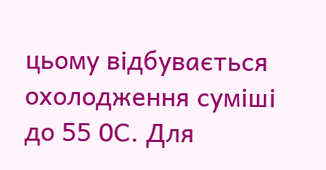цьому відбувається охолодження суміші до 55 0С. Для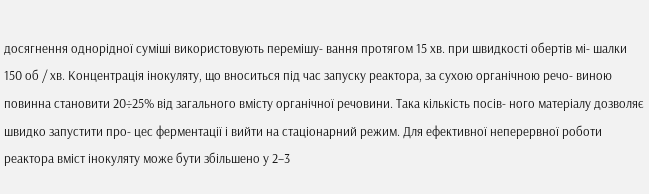досягнення однорідної суміші використовують перемішу- вання протягом 15 хв. при швидкості обертів мі- шалки 150 об / хв. Концентрація інокуляту, що вноситься під час запуску реактора, за сухою органічною речо- виною повинна становити 20÷25% від загального вмісту органічної речовини. Така кількість посів- ного матеріалу дозволяє швидко запустити про- цес ферментації і вийти на стаціонарний режим. Для ефективної неперервної роботи реактора вміст інокуляту може бути збільшено у 2–3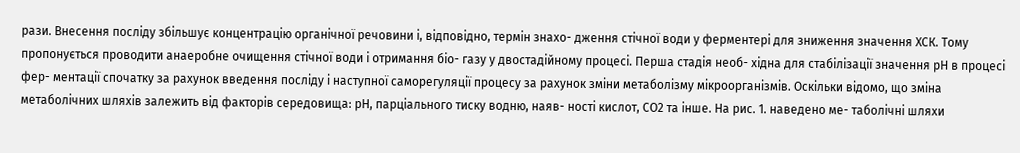рази. Внесення посліду збільшує концентрацію органічної речовини і, відповідно, термін знахо- дження стічної води у ферментері для зниження значення ХСК. Тому пропонується проводити анаеробне очищення стічної води і отримання біо- газу у двостадійному процесі. Перша стадія необ- хідна для стабілізації значення рН в процесі фер- ментації спочатку за рахунок введення посліду і наступної саморегуляції процесу за рахунок зміни метаболізму мікроорганізмів. Оскільки відомо, що зміна метаболічних шляхів залежить від факторів середовища: рН, парціального тиску водню, наяв- ності кислот, СО2 та інше. На рис. 1. наведено ме- таболічні шляхи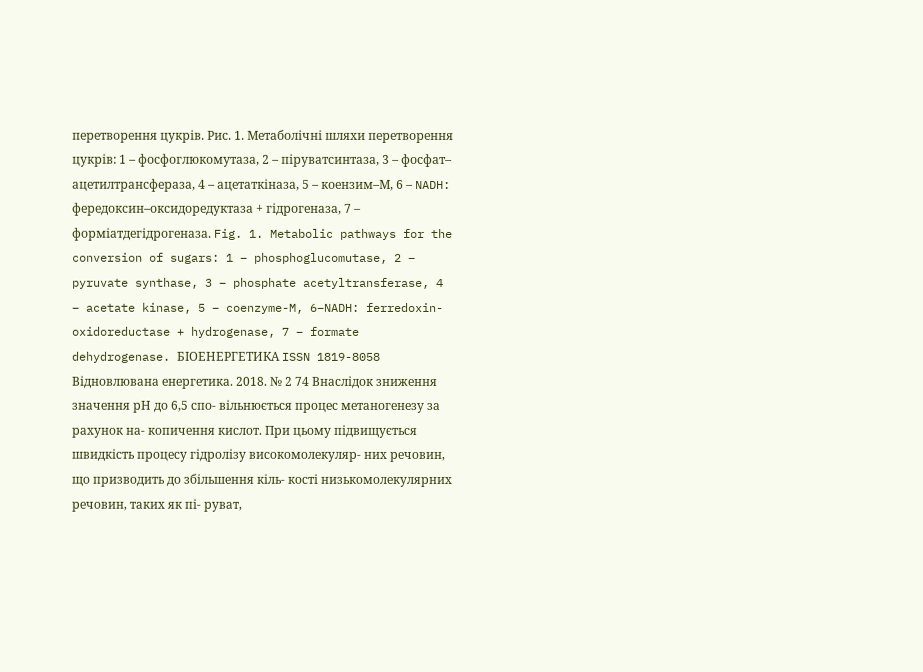перетворення цукрів. Рис. 1. Метаболічні шляхи перетворення цукрів: 1 – фосфоглюкомутаза, 2 – піруватсинтаза, 3 – фосфат– ацетилтрансфераза, 4 – ацетаткіназа, 5 – коензим–М, 6 – NADH: фередоксин–оксидоредуктаза + гідрогеназа, 7 – форміатдегідрогеназа. Fig. 1. Metabolic pathways for the conversion of sugars: 1 – phosphoglucomutase, 2 – pyruvate synthase, 3 – phosphate acetyltransferase, 4 – acetate kinase, 5 – coenzyme-M, 6–NADH: ferredoxin-oxidoreductase + hydrogenase, 7 – formate dehydrogenase. БІОЕНЕРГЕТИКА ISSN 1819-8058 Відновлювана енергетика. 2018. № 2 74 Внаслідок зниження значення рН до 6,5 спо- вільнюється процес метаногенезу за рахунок на- копичення кислот. При цьому підвищується швидкість процесу гідролізу високомолекуляр- них речовин, що призводить до збільшення кіль- кості низькомолекулярних речовин, таких як пі- руват,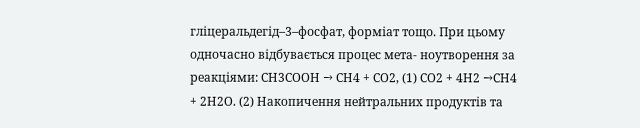гліцеральдегід–3–фосфат, форміат тощо. При цьому одночасно відбувається процес мета- ноутворення за реакціями: СН3СООН → СН4 + СО2, (1) СО2 + 4Н2 →СН4 + 2Н2О. (2) Накопичення нейтральних продуктів та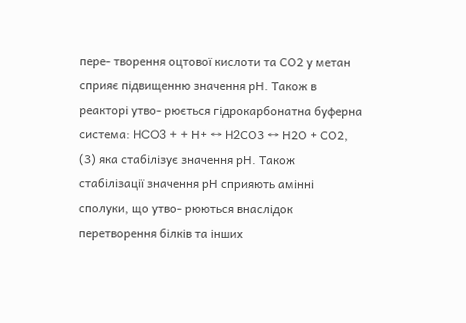пере- творення оцтової кислоти та СО2 у метан сприяє підвищенню значення рН. Також в реакторі утво- рюється гідрокарбонатна буферна система: HCO3 + + Н+ ↔ H2CО3 ↔ Н2О + СО2, (3) яка стабілізує значення рН. Також стабілізації значення рН сприяють амінні сполуки, що утво- рюються внаслідок перетворення білків та інших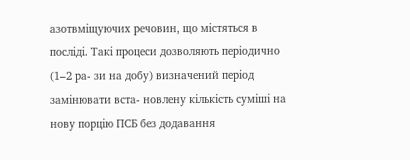азотвміщуючих речовин, що містяться в посліді. Такі процеси дозволяють періодично (1–2 ра- зи на добу) визначений період замінювати вста- новлену кількість суміші на нову порцію ПСБ без додавання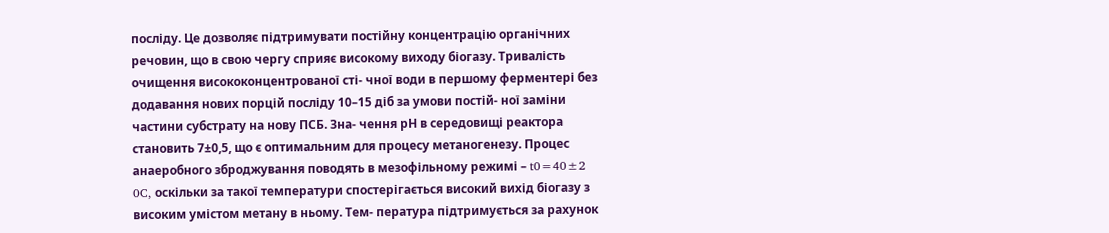посліду. Це дозволяє підтримувати постійну концентрацію органічних речовин, що в свою чергу сприяє високому виходу біогазу. Тривалість очищення висококонцентрованої сті- чної води в першому ферментері без додавання нових порцій посліду 10–15 діб за умови постій- ної заміни частини субстрату на нову ПСБ. Зна- чення рН в середовищі реактора становить 7±0,5, що є оптимальним для процесу метаногенезу. Процес анаеробного зброджування поводять в мезофільному режимі – t0=40±2 0C, оскільки за такої температури спостерігається високий вихід біогазу з високим умістом метану в ньому. Тем- пература підтримується за рахунок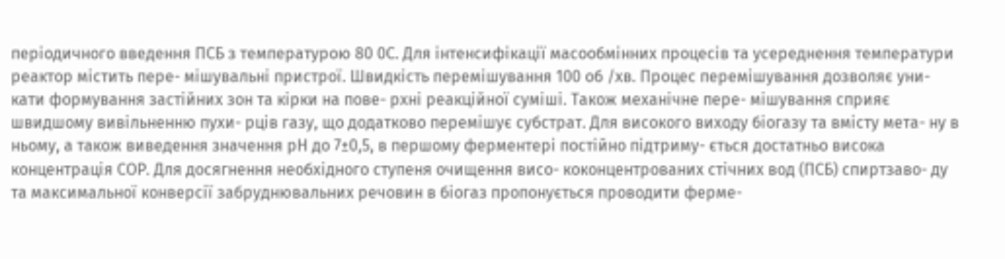періодичного введення ПСБ з температурою 80 0С. Для інтенсифікації масообмінних процесів та усереднення температури реактор містить пере- мішувальні пристрої. Швидкість перемішування 100 об /хв. Процес перемішування дозволяє уни- кати формування застійних зон та кірки на пове- рхні реакційної суміші. Також механічне пере- мішування сприяє швидшому вивільненню пухи- рців газу, що додатково перемішує субстрат. Для високого виходу біогазу та вмісту мета- ну в ньому, а також виведення значення рН до 7±0,5, в першому ферментері постійно підтриму- ється достатньо висока концентрація СОР. Для досягнення необхідного ступеня очищення висо- коконцентрованих стічних вод (ПСБ) спиртзаво- ду та максимальної конверсії забруднювальних речовин в біогаз пропонується проводити ферме-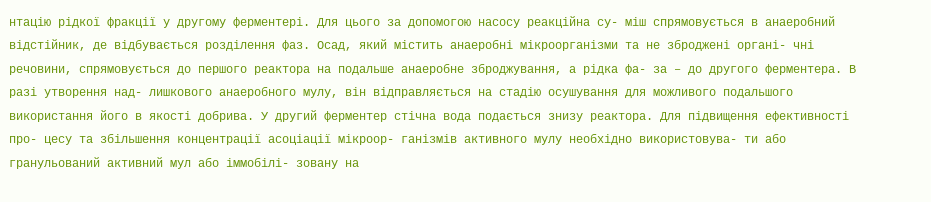нтацію рідкої фракції у другому ферментері. Для цього за допомогою насосу реакційна су- міш спрямовується в анаеробний відстійник, де відбувається розділення фаз. Осад, який містить анаеробні мікроорганізми та не зброджені органі- чні речовини, спрямовується до першого реактора на подальше анаеробне зброджування, а рідка фа- за – до другого ферментера. В разі утворення над- лишкового анаеробного мулу, він відправляється на стадію осушування для можливого подальшого використання його в якості добрива. У другий ферментер стічна вода подається знизу реактора. Для підвищення ефективності про- цесу та збільшення концентрації асоціації мікроор- ганізмів активного мулу необхідно використовува- ти або гранульований активний мул або іммобілі- зовану на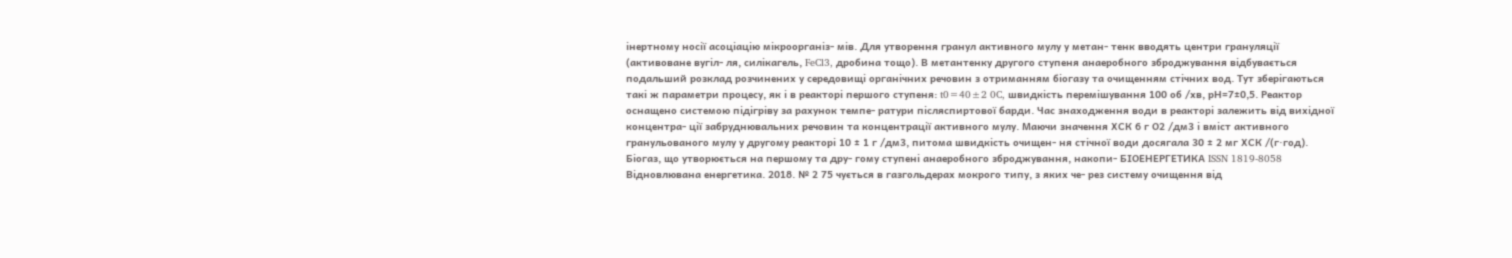інертному носії асоціацію мікроорганіз- мів. Для утворення гранул активного мулу у метан- тенк вводять центри грануляції (активоване вугіл- ля, силікагель, FeCl3, дробина тощо). В метантенку другого ступеня анаеробного зброджування відбувається подальший розклад розчинених у середовищі органічних речовин з отриманням біогазу та очищенням стічних вод. Тут зберігаються такі ж параметри процесу, як і в реакторі першого ступеня: t0=40±2 0C, швидкість перемішування 100 об /хв, рН=7±0,5. Реактор оснащено системою підігріву за рахунок темпе- ратури післяспиртової барди. Час знаходження води в реакторі залежить від вихідної концентра- ції забруднювальних речовин та концентрації активного мулу. Маючи значення ХСК 6 г О2 /дм3 і вміст активного гранульованого мулу у другому реакторі 10 ± 1 г /дм3, питома швидкість очищен- ня стічної води досягала 30 ± 2 мг ХСК /(г·год). Біогаз, що утворюється на першому та дру- гому ступені анаеробного зброджування, накопи- БІОЕНЕРГЕТИКА ISSN 1819-8058 Відновлювана енергетика. 2018. № 2 75 чується в газгольдерах мокрого типу, з яких че- рез систему очищення від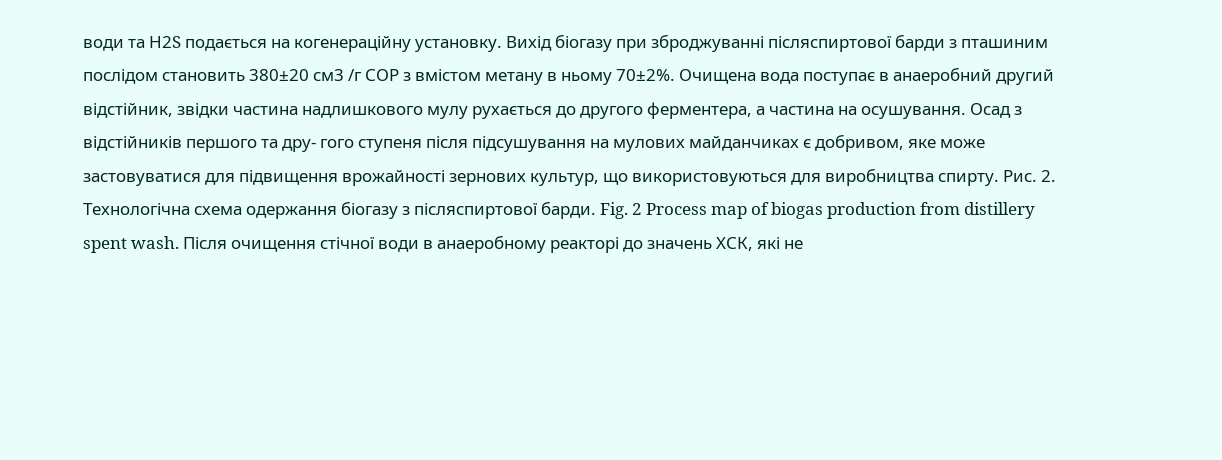води та Н2S подається на когенераційну установку. Вихід біогазу при зброджуванні післяспиртової барди з пташиним послідом становить 380±20 см3 /г СОР з вмістом метану в ньому 70±2%. Очищена вода поступає в анаеробний другий відстійник, звідки частина надлишкового мулу рухається до другого ферментера, а частина на осушування. Осад з відстійників першого та дру- гого ступеня після підсушування на мулових майданчиках є добривом, яке може застовуватися для підвищення врожайності зернових культур, що використовуються для виробництва спирту. Рис. 2. Технологічна схема одержання біогазу з післяспиртової барди. Fig. 2 Process map of biogas production from distillery spent wash. Після очищення стічної води в анаеробному реакторі до значень ХСК, які не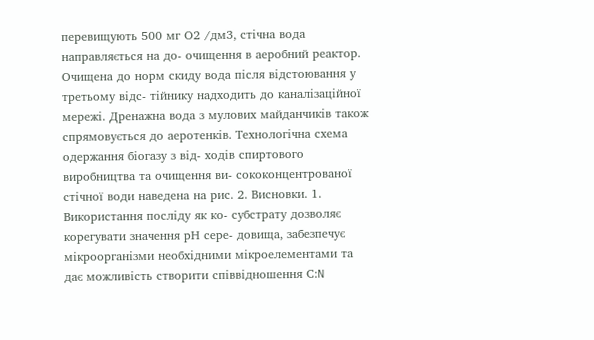перевищують 500 мг О2 /дм3, стічна вода направляється на до- очищення в аеробний реактор. Очищена до норм скиду вода після відстоювання у третьому відс- тійнику надходить до каналізаційної мережі. Дренажна вода з мулових майданчиків також спрямовується до аеротенків. Технологічна схема одержання біогазу з від- ходів спиртового виробництва та очищення ви- сококонцентрованої стічної води наведена на рис. 2. Висновки. 1. Використання посліду як ко- субстрату дозволяє корегувати значення рН сере- довища, забезпечує мікроорганізми необхідними мікроелементами та дає можливість створити співвідношення С:N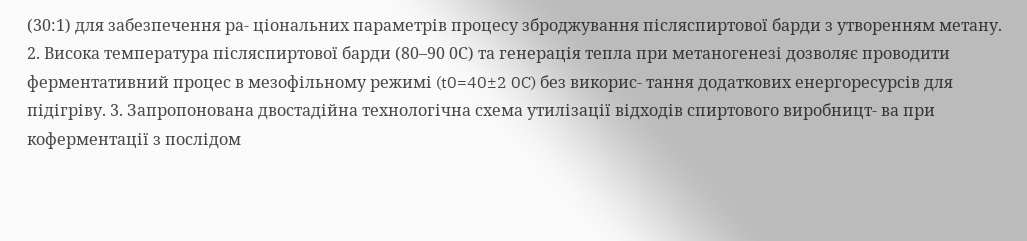(30:1) для забезпечення ра- ціональних параметрів процесу зброджування післяспиртової барди з утворенням метану. 2. Висока температура післяспиртової барди (80–90 0С) та генерація тепла при метаногенезі дозволяє проводити ферментативний процес в мезофільному режимі (t0=40±2 0C) без викорис- тання додаткових енергоресурсів для підігріву. 3. Запропонована двостадійна технологічна схема утилізації відходів спиртового виробницт- ва при коферментації з послідом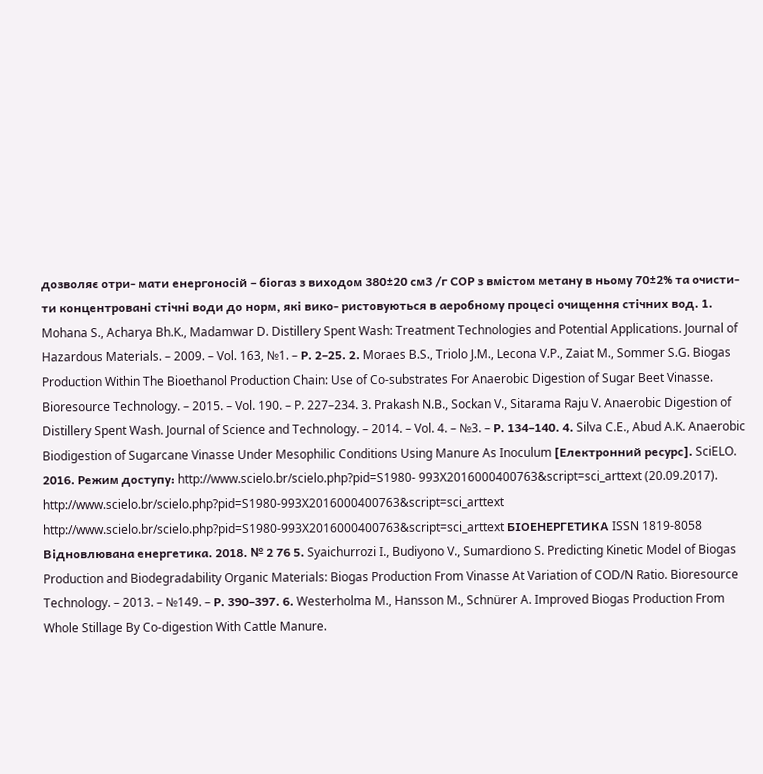дозволяє отри- мати енергоносій – біогаз з виходом 380±20 см3 /г СОР з вмістом метану в ньому 70±2% та очисти- ти концентровані стічні води до норм, які вико- ристовуються в аеробному процесі очищення стічних вод. 1. Mohana S., Acharya Bh.K., Madamwar D. Distillery Spent Wash: Treatment Technologies and Potential Applications. Journal of Hazardous Materials. – 2009. – Vol. 163, №1. – Р. 2–25. 2. Moraes B.S., Triolo J.M., Lecona V.P., Zaiat M., Sommer S.G. Biogas Production Within The Bioethanol Production Chain: Use of Co-substrates For Anaerobic Digestion of Sugar Beet Vinasse. Bioresource Technology. – 2015. – Vol. 190. – P. 227–234. 3. Prakash N.B., Sockan V., Sitarama Raju V. Anaerobic Digestion of Distillery Spent Wash. Journal of Science and Technology. – 2014. – Vol. 4. – №3. – Р. 134–140. 4. Silva C.E., Abud A.K. Anaerobic Biodigestion of Sugarcane Vinasse Under Mesophilic Conditions Using Manure As Inoculum [Електронний ресурс]. SciELO. 2016. Режим доступу: http://www.scielo.br/scielo.php?pid=S1980- 993X2016000400763&script=sci_arttext (20.09.2017). http://www.scielo.br/scielo.php?pid=S1980-993X2016000400763&script=sci_arttext http://www.scielo.br/scielo.php?pid=S1980-993X2016000400763&script=sci_arttext БІОЕНЕРГЕТИКА ISSN 1819-8058 Відновлювана енергетика. 2018. № 2 76 5. Syaichurrozi I., Budiyono V., Sumardiono S. Predicting Kinetic Model of Biogas Production and Biodegradability Organic Materials: Biogas Production From Vinasse At Variation of COD/N Ratio. Bioresource Technology. – 2013. – №149. – Р. 390–397. 6. Westerholma M., Hansson M., Schnürer A. Improved Biogas Production From Whole Stillage By Co-digestion With Cattle Manure.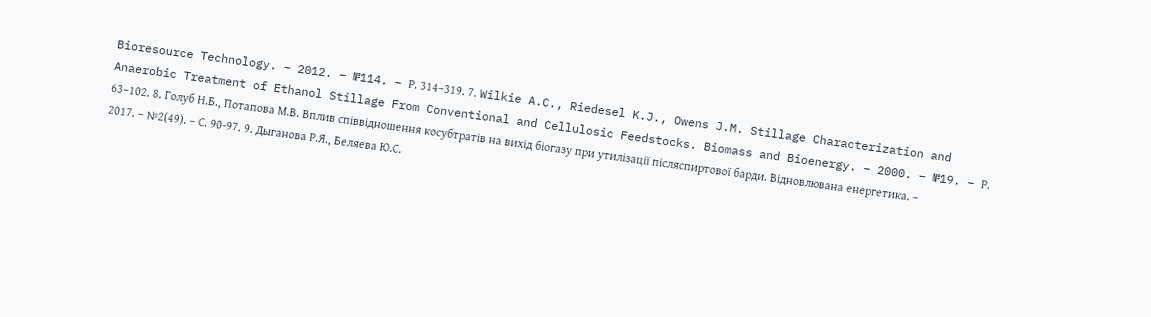Bioresource Technology. – 2012. – №114. – Р. 314–319. 7. Wilkie A.C., Riedesel K.J., Owens J.M. Stillage Characterization and Anaerobic Treatment of Ethanol Stillage From Conventional and Cellulosic Feedstocks. Biomass and Bioenergy. – 2000. – №19. – Р. 63–102. 8. Голуб Н.Б., Потапова М.В. Вплив співвідношення косубтратів на вихід біогазу при утилізації післяспиртової барди. Відновлювана енергетика. – 2017. – №2(49). – С. 90-97. 9. Дыганова Р.Я., Беляева Ю.С.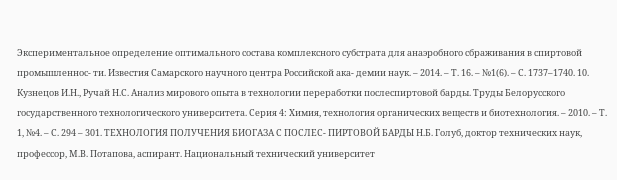Экспериментальное определение оптимального состава комплексного субстрата для анаэробного сбраживания в спиртовой промышленнос- ти. Известия Самарского научного центра Российской ака- демии наук. – 2014. – Т. 16. – №1(6). – С. 1737–1740. 10. Кузнецов И.Н., Ручай Н.С. Анализ мирового опыта в технологии переработки послеспиртовой барды. Труды Белорусского государственного технологического университета. Серия 4: Химия, технология органических веществ и биотехнология. – 2010. – Т. 1, №4. – С. 294 – 301. ТЕХНОЛОГИЯ ПОЛУЧЕНИЯ БИОГАЗА С ПОСЛЕС- ПИРТОВОЙ БАРДЫ Н.Б. Голуб, доктор технических наук, профессор, М.В. Потапова, аспирант. Национальный технический университет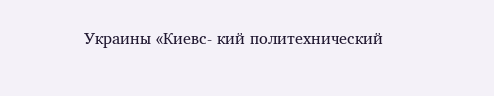Украины «Киевс- кий политехнический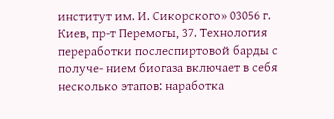институт им. И. Сикорского» 03056 г. Киев, пр-т Перемогы, 37. Технология переработки послеспиртовой барды с получе- нием биогаза включает в себя несколько этапов: наработка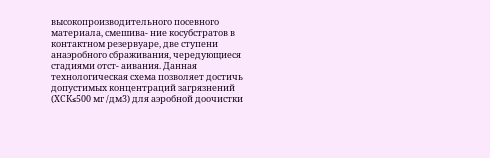высокопроизводительного посевного материала, смешива- ние косубстратов в контактном резервуаре, две ступени анаэробного сбраживания, чередующиеся стадиями отст- аивания. Данная технологическая схема позволяет достичь допустимых концентраций загрязнений (ХСК≤500 мг /дм3) для аэробной доочистки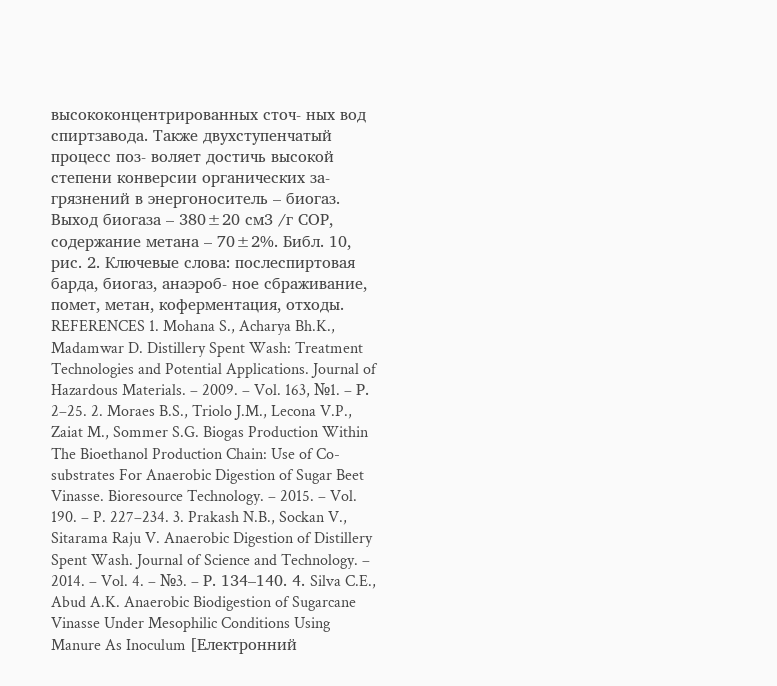высококонцентрированных сточ- ных вод спиртзавода. Также двухступенчатый процесс поз- воляет достичь высокой степени конверсии органических за- грязнений в энергоноситель – биогаз. Выход биогаза – 380±20 см3 /г СОР, содержание метана – 70±2%. Библ. 10, рис. 2. Ключевые слова: послеспиртовая барда, биогаз, анаэроб- ное сбраживание, помет, метан, коферментация, отходы. REFERENCES 1. Mohana S., Acharya Bh.K., Madamwar D. Distillery Spent Wash: Treatment Technologies and Potential Applications. Journal of Hazardous Materials. – 2009. – Vol. 163, №1. – Р. 2–25. 2. Moraes B.S., Triolo J.M., Lecona V.P., Zaiat M., Sommer S.G. Biogas Production Within The Bioethanol Production Chain: Use of Co-substrates For Anaerobic Digestion of Sugar Beet Vinasse. Bioresource Technology. – 2015. – Vol. 190. – P. 227–234. 3. Prakash N.B., Sockan V., Sitarama Raju V. Anaerobic Digestion of Distillery Spent Wash. Journal of Science and Technology. – 2014. – Vol. 4. – №3. – Р. 134–140. 4. Silva C.E., Abud A.K. Anaerobic Biodigestion of Sugarcane Vinasse Under Mesophilic Conditions Using Manure As Inoculum [Електронний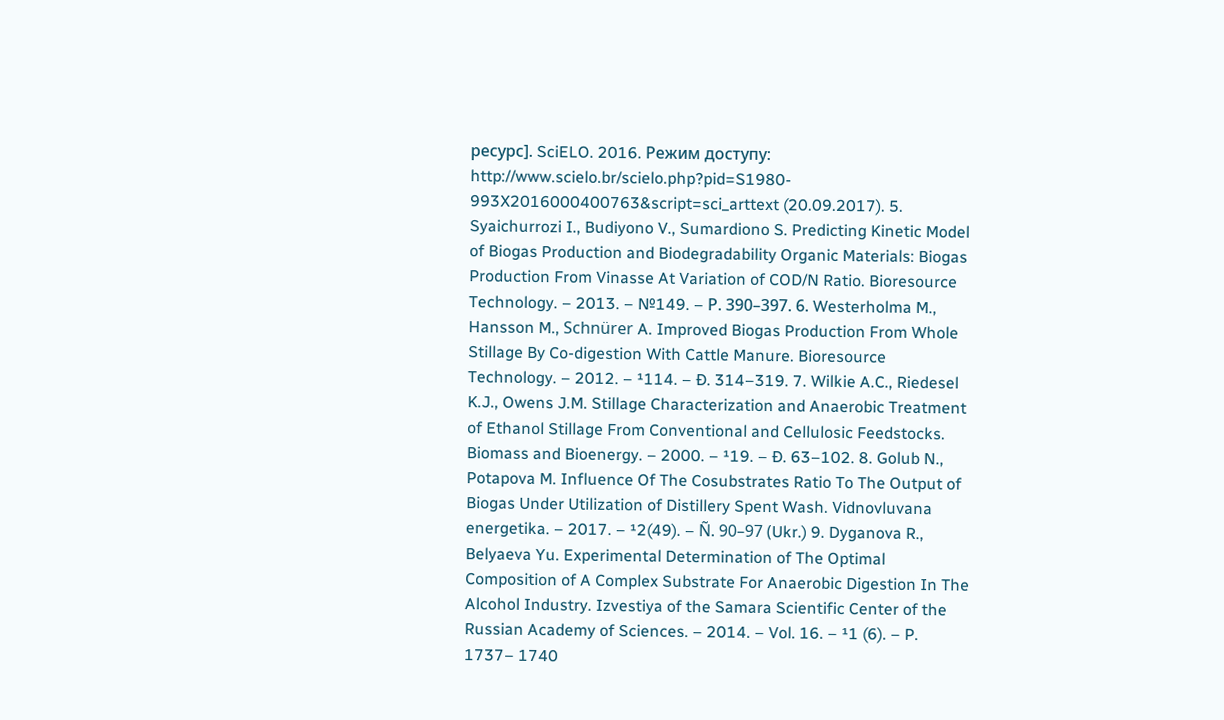ресурс]. SciELO. 2016. Режим доступу: http://www.scielo.br/scielo.php?pid=S1980- 993X2016000400763&script=sci_arttext (20.09.2017). 5. Syaichurrozi I., Budiyono V., Sumardiono S. Predicting Kinetic Model of Biogas Production and Biodegradability Organic Materials: Biogas Production From Vinasse At Variation of COD/N Ratio. Bioresource Technology. – 2013. – №149. – Р. 390–397. 6. Westerholma M., Hansson M., Schnürer A. Improved Biogas Production From Whole Stillage By Co-digestion With Cattle Manure. Bioresource Technology. – 2012. – ¹114. – Ð. 314–319. 7. Wilkie A.C., Riedesel K.J., Owens J.M. Stillage Characterization and Anaerobic Treatment of Ethanol Stillage From Conventional and Cellulosic Feedstocks. Biomass and Bioenergy. – 2000. – ¹19. – Ð. 63–102. 8. Golub N., Potapova M. Influence Of The Cosubstrates Ratio To The Output of Biogas Under Utilization of Distillery Spent Wash. Vidnovluvana energetika. – 2017. – ¹2(49). – Ñ. 90–97 (Ukr.) 9. Dyganova R., Belyaeva Yu. Experimental Determination of The Optimal Composition of A Complex Substrate For Anaerobic Digestion In The Alcohol Industry. Izvestiya of the Samara Scientific Center of the Russian Academy of Sciences. – 2014. – Vol. 16. – ¹1 (6). – P. 1737– 1740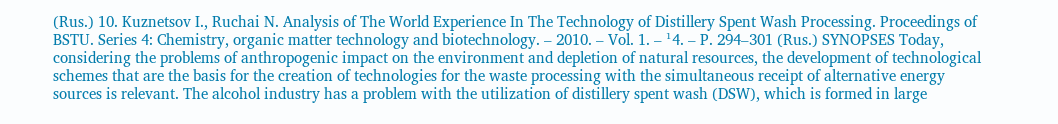(Rus.) 10. Kuznetsov I., Ruchai N. Analysis of The World Experience In The Technology of Distillery Spent Wash Processing. Proceedings of BSTU. Series 4: Chemistry, organic matter technology and biotechnology. – 2010. – Vol. 1. – ¹4. – P. 294–301 (Rus.) SYNOPSES Today, considering the problems of anthropogenic impact on the environment and depletion of natural resources, the development of technological schemes that are the basis for the creation of technologies for the waste processing with the simultaneous receipt of alternative energy sources is relevant. The alcohol industry has a problem with the utilization of distillery spent wash (DSW), which is formed in large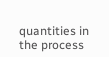quantities in the process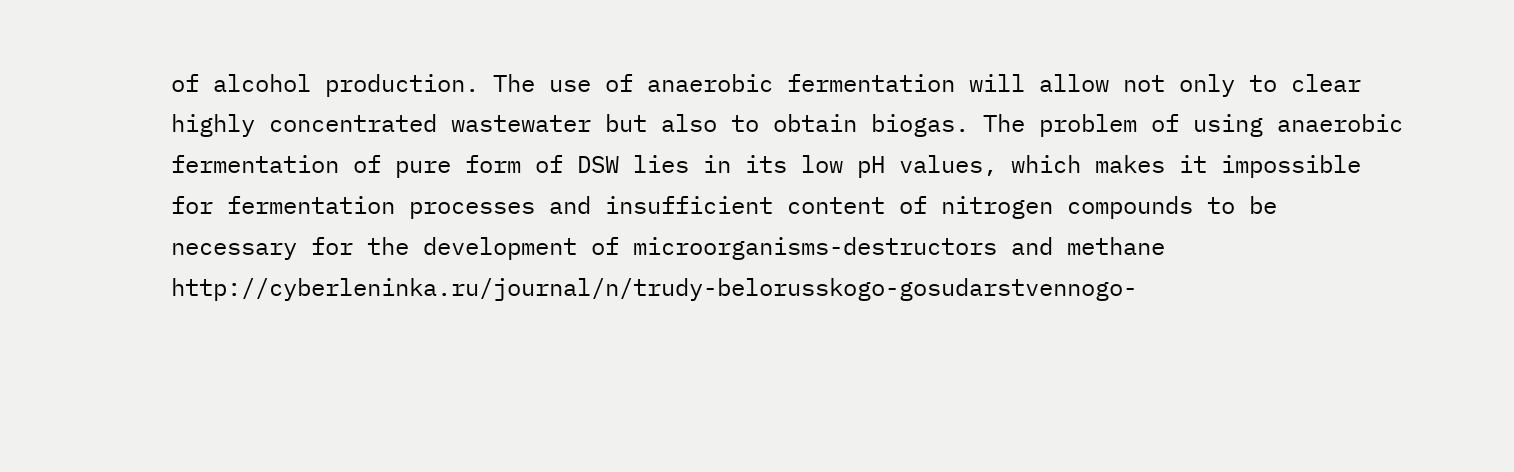of alcohol production. The use of anaerobic fermentation will allow not only to clear highly concentrated wastewater but also to obtain biogas. The problem of using anaerobic fermentation of pure form of DSW lies in its low pH values, which makes it impossible for fermentation processes and insufficient content of nitrogen compounds to be necessary for the development of microorganisms-destructors and methane http://cyberleninka.ru/journal/n/trudy-belorusskogo-gosudarstvennogo-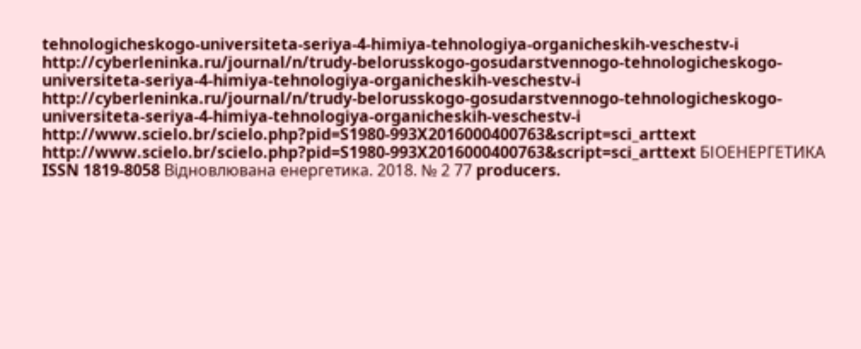tehnologicheskogo-universiteta-seriya-4-himiya-tehnologiya-organicheskih-veschestv-i http://cyberleninka.ru/journal/n/trudy-belorusskogo-gosudarstvennogo-tehnologicheskogo-universiteta-seriya-4-himiya-tehnologiya-organicheskih-veschestv-i http://cyberleninka.ru/journal/n/trudy-belorusskogo-gosudarstvennogo-tehnologicheskogo-universiteta-seriya-4-himiya-tehnologiya-organicheskih-veschestv-i http://www.scielo.br/scielo.php?pid=S1980-993X2016000400763&script=sci_arttext http://www.scielo.br/scielo.php?pid=S1980-993X2016000400763&script=sci_arttext БІОЕНЕРГЕТИКА ISSN 1819-8058 Відновлювана енергетика. 2018. № 2 77 producers.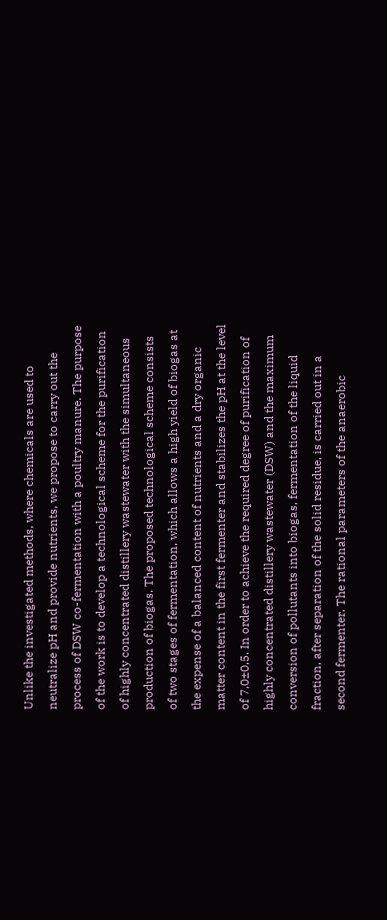Unlike the investigated methods, where chemicals are used to neutralize pH and provide nutrients, we propose to carry out the process of DSW co-fermentation with a poultry manure. The purpose of the work is to develop a technological scheme for the purification of highly concentrated distillery wastewater with the simultaneous production of biogas. The proposed technological scheme consists of two stages of fermentation, which allows a high yield of biogas at the expense of a balanced content of nutrients and a dry organic matter content in the first fermenter and stabilizes the pH at the level of 7,0±0,5. In order to achieve the required degree of purification of highly concentrated distillery wastewater (DSW) and the maximum conversion of pollutants into biogas, fermentation of the liquid fraction, after separation of the solid residue, is carried out in a second fermenter. The rational parameters of the anaerobic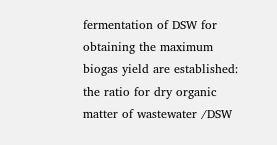fermentation of DSW for obtaining the maximum biogas yield are established: the ratio for dry organic matter of wastewater /DSW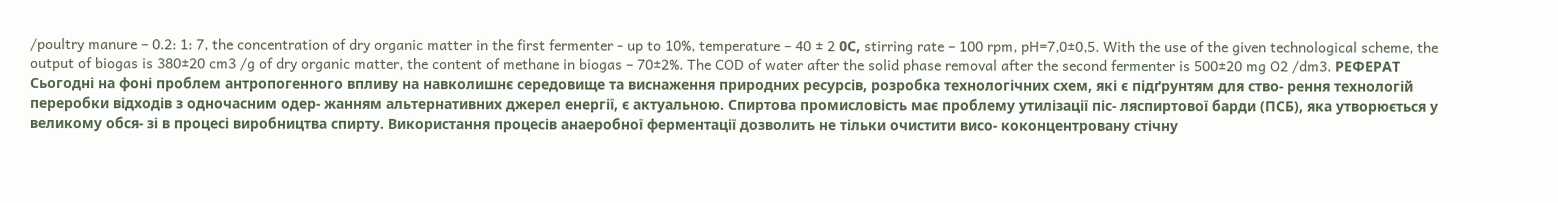/poultry manure – 0.2: 1: 7, the concentration of dry organic matter in the first fermenter - up to 10%, temperature – 40 ± 2 0С, stirring rate – 100 rpm, pH=7,0±0,5. With the use of the given technological scheme, the output of biogas is 380±20 cm3 /g of dry organic matter, the content of methane in biogas – 70±2%. The COD of water after the solid phase removal after the second fermenter is 500±20 mg O2 /dm3. РЕФЕРАТ Сьогодні на фоні проблем антропогенного впливу на навколишнє середовище та виснаження природних ресурсів, розробка технологічних схем, які є підґрунтям для ство- рення технологій переробки відходів з одночасним одер- жанням альтернативних джерел енергії, є актуальною. Спиртова промисловість має проблему утилізації піс- ляспиртової барди (ПСБ), яка утворюється у великому обся- зі в процесі виробництва спирту. Використання процесів анаеробної ферментації дозволить не тільки очистити висо- коконцентровану стічну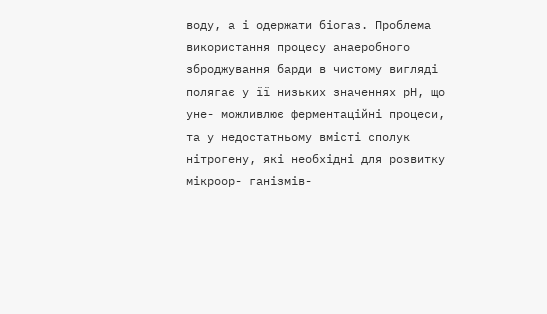воду, а і одержати біогаз. Проблема використання процесу анаеробного зброджування барди в чистому вигляді полягає у її низьких значеннях рН, що уне- можливлює ферментаційні процеси, та у недостатньому вмісті сполук нітрогену, які необхідні для розвитку мікроор- ганізмів-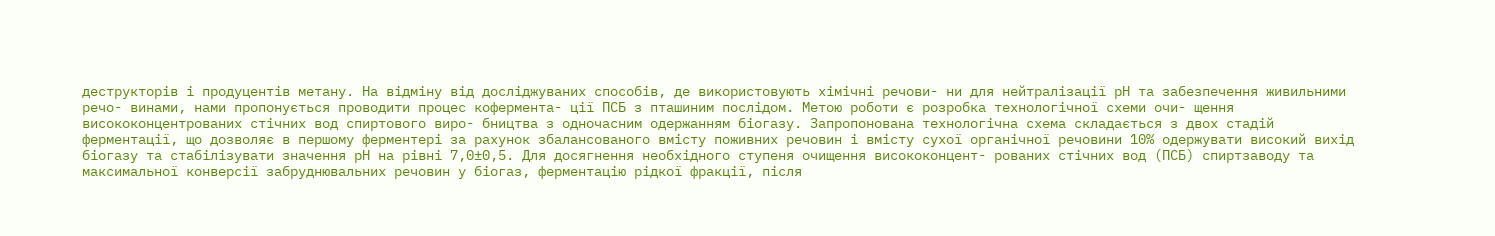деструкторів і продуцентів метану. На відміну від досліджуваних способів, де використовують хімічні речови- ни для нейтралізації рН та забезпечення живильними речо- винами, нами пропонується проводити процес кофермента- ції ПСБ з пташиним послідом. Метою роботи є розробка технологічної схеми очи- щення висококонцентрованих стічних вод спиртового виро- бництва з одночасним одержанням біогазу. Запропонована технологічна схема складається з двох стадій ферментації, що дозволяє в першому ферментері за рахунок збалансованого вмісту поживних речовин і вмісту сухої органічної речовини 10% одержувати високий вихід біогазу та стабілізувати значення рН на рівні 7,0±0,5. Для досягнення необхідного ступеня очищення висококонцент- рованих стічних вод (ПСБ) спиртзаводу та максимальної конверсії забруднювальних речовин у біогаз, ферментацію рідкої фракції, після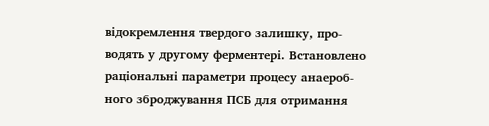відокремлення твердого залишку, про- водять у другому ферментері. Встановлено раціональні параметри процесу анаероб- ного зброджування ПСБ для отримання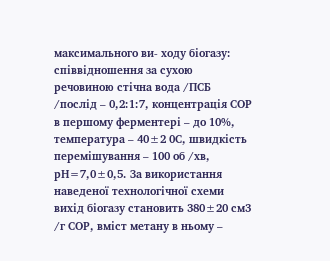максимального ви- ходу біогазу: співвідношення за сухою речовиною стічна вода /ПСБ /послід – 0,2:1:7, концентрація СОР в першому ферментері – до 10%, температура – 40±2 0С, швидкість перемішування – 100 об /хв, рН=7,0±0,5. За використання наведеної технологічної схеми вихід біогазу становить 380±20 см3 /г СОР, вміст метану в ньому –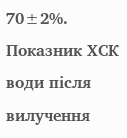70±2%. Показник ХСК води після вилучення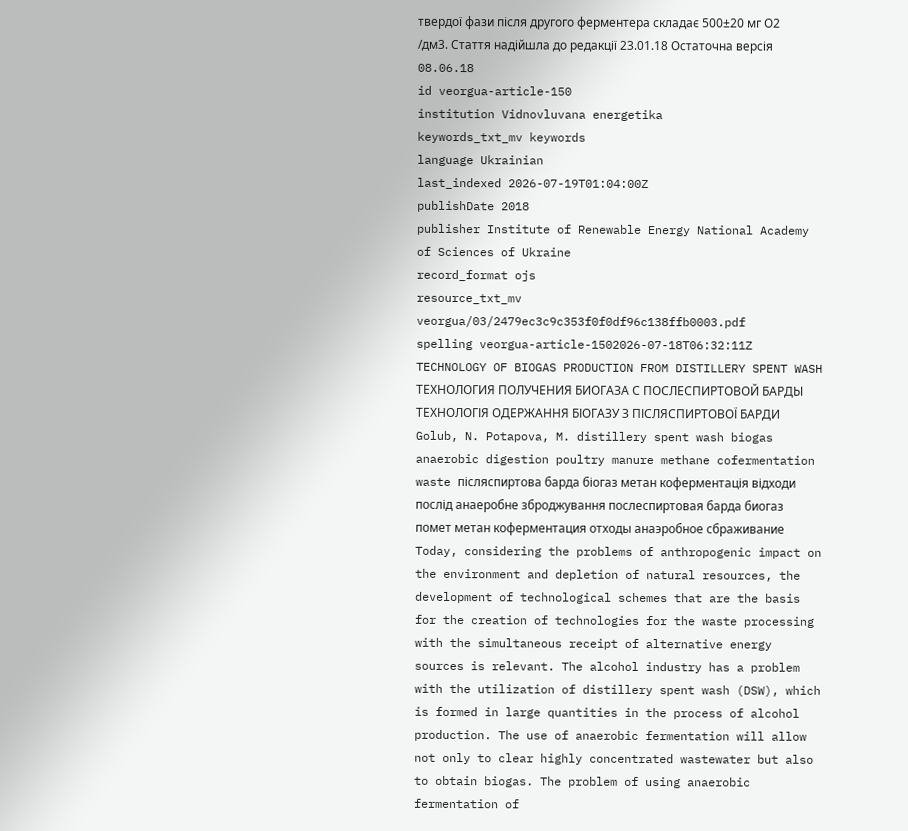твердої фази після другого ферментера складає 500±20 мг О2 /дм3. Стаття надійшла до редакції 23.01.18 Остаточна версія 08.06.18
id veorgua-article-150
institution Vidnovluvana energetika
keywords_txt_mv keywords
language Ukrainian
last_indexed 2026-07-19T01:04:00Z
publishDate 2018
publisher Institute of Renewable Energy National Academy of Sciences of Ukraine
record_format ojs
resource_txt_mv veorgua/03/2479ec3c9c353f0f0df96c138ffb0003.pdf
spelling veorgua-article-1502026-07-18T06:32:11Z TECHNOLOGY OF BIOGAS PRODUCTION FROM DISTILLERY SPENT WASH ТЕХНОЛОГИЯ ПОЛУЧЕНИЯ БИОГАЗА С ПОСЛЕСПИРТОВОЙ БАРДЫ ТЕХНОЛОГІЯ ОДЕРЖАННЯ БІОГАЗУ З ПІСЛЯСПИРТОВОЇ БАРДИ Golub, N. Potapova, M. distillery spent wash biogas anaerobic digestion poultry manure methane cofermentation waste післяспиртова барда біогаз метан коферментація відходи послід анаеробне зброджування послеспиртовая барда биогаз помет метан коферментация отходы анаэробное сбраживание Today, considering the problems of anthropogenic impact on the environment and depletion of natural resources, the development of technological schemes that are the basis for the creation of technologies for the waste processing with the simultaneous receipt of alternative energy sources is relevant. The alcohol industry has a problem with the utilization of distillery spent wash (DSW), which is formed in large quantities in the process of alcohol production. The use of anaerobic fermentation will allow not only to clear highly concentrated wastewater but also to obtain biogas. The problem of using anaerobic fermentation of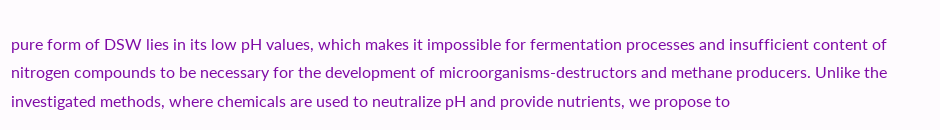pure form of DSW lies in its low pH values, which makes it impossible for fermentation processes and insufficient content of nitrogen compounds to be necessary for the development of microorganisms-destructors and methane producers. Unlike the investigated methods, where chemicals are used to neutralize pH and provide nutrients, we propose to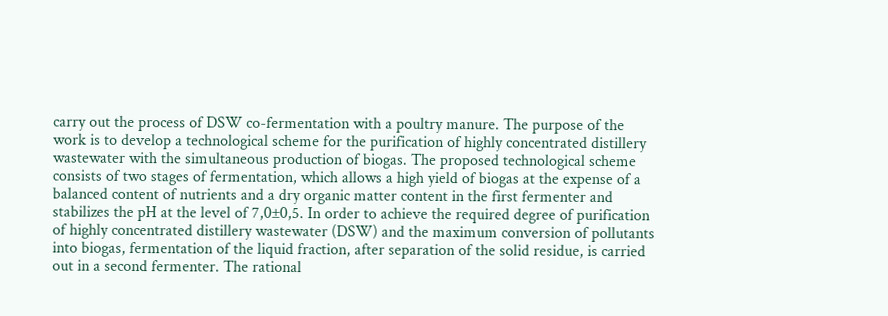carry out the process of DSW co-fermentation with a poultry manure. The purpose of the work is to develop a technological scheme for the purification of highly concentrated distillery wastewater with the simultaneous production of biogas. The proposed technological scheme consists of two stages of fermentation, which allows a high yield of biogas at the expense of a balanced content of nutrients and a dry organic matter content in the first fermenter and stabilizes the pH at the level of 7,0±0,5. In order to achieve the required degree of purification of highly concentrated distillery wastewater (DSW) and the maximum conversion of pollutants into biogas, fermentation of the liquid fraction, after separation of the solid residue, is carried out in a second fermenter. The rational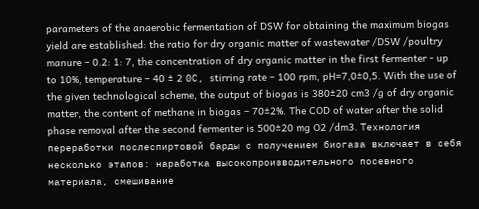parameters of the anaerobic fermentation of DSW for obtaining the maximum biogas yield are established: the ratio for dry organic matter of wastewater /DSW /poultry manure – 0.2: 1: 7, the concentration of dry organic matter in the first fermenter - up to 10%, temperature – 40 ± 2 0С, stirring rate – 100 rpm, pH=7,0±0,5. With the use of the given technological scheme, the output of biogas is 380±20 cm3 /g of dry organic matter, the content of methane in biogas – 70±2%. The COD of water after the solid phase removal after the second fermenter is 500±20 mg O2 /dm3. Технология переработки послеспиртовой барды с получением биогаза включает в себя несколько этапов: наработка высокопроизводительного посевного материала, смешивание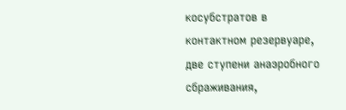косубстратов в контактном резервуаре, две ступени анаэробного сбраживания,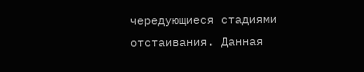чередующиеся стадиями отстаивания. Данная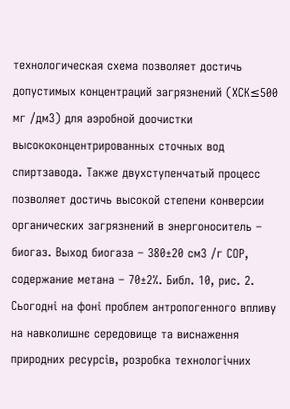технологическая схема позволяет достичь допустимых концентраций загрязнений (ХСК≤500 мг /дм3) для аэробной доочистки высококонцентрированных сточных вод спиртзавода. Также двухступенчатый процесс позволяет достичь высокой степени конверсии органических загрязнений в энергоноситель – биогаз. Выход биогаза – 380±20 см3 /г СОР, содержание метана – 70±2%. Библ. 10, рис. 2. Сьогодні на фоні проблем антропогенного впливу на навколишнє середовище та виснаження природних ресурсів, розробка технологічних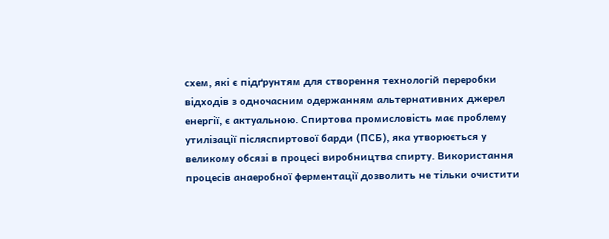схем, які є підґрунтям для створення технологій переробки відходів з одночасним одержанням альтернативних джерел енергії, є актуальною. Спиртова промисловість має проблему утилізації післяспиртової барди (ПСБ), яка утворюється у великому обсязі в процесі виробництва спирту. Використання процесів анаеробної ферментації дозволить не тільки очистити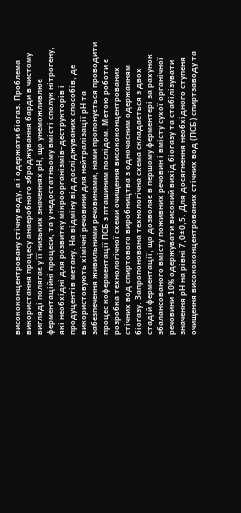висококонцентровану стічну воду, а і одержати біогаз. Проблема використання процесу анаеробного зброджування барди в чистому вигляді полягає у її низьких значеннях рН, що унеможливлює ферментаційні процеси, та у недостатньому вмісті сполук нітрогену, які необхідні для розвитку мікроорганізмів-деструкторів і продуцентів метану. На відміну від досліджуваних способів, де використовують хімічні речовини для нейтралізації рН та забезпечення живильними речовинами, нами пропонується проводити процес коферментації ПСБ з пташиним послідом. Метою роботи є розробка технологічної схеми очищення висококонцентрованих стічних вод спиртового виробництва з одночасним одержанням біогазу. Запропонована технологічна схема складається з двох стадій ферментації, що дозволяє в першому ферментері за рахунок збалансованого вмісту поживних речовин і вмісту сухої органічної речовини 10% одержувати високий вихід біогазу та стабілізувати значення рН на рівні 7,0±0,5. Для досягнення необхідного ступеня очищення висококонцентрованих стічних вод (ПСБ) спиртзаводу та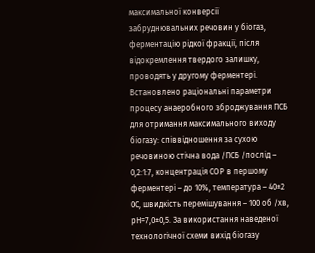максимальної конверсії забруднювальних речовин у біогаз, ферментацію рідкої фракції, після відокремлення твердого залишку, проводять у другому ферментері. Встановлено раціональні параметри процесу анаеробного зброджування ПСБ для отримання максимального виходу біогазу: співвідношення за сухою речовиною стічна вода /ПСБ /послід – 0,2:1:7, концентрація СОР в першому ферментері – до 10%, температура – 40±2 0С, швидкість перемішування – 100 об /хв, рН=7,0±0,5. За використання наведеної технологічної схеми вихід біогазу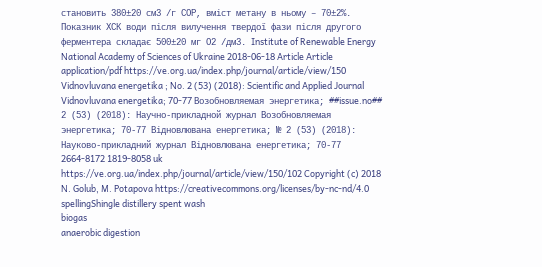становить 380±20 см3 /г СОР, вміст метану в ньому – 70±2%. Показник ХСК води після вилучення твердої фази після другого ферментера складає 500±20 мг О2 /дм3. Institute of Renewable Energy National Academy of Sciences of Ukraine 2018-06-18 Article Article application/pdf https://ve.org.ua/index.php/journal/article/view/150 Vidnovluvana energetika ; No. 2 (53) (2018): Scientific and Applied Journal Vidnovluvana energetika; 70-77 Возобновляемая энергетика; ##issue.no## 2 (53) (2018): Научно-прикладной журнал Возобновляемая энергетика; 70-77 Відновлювана енергетика; № 2 (53) (2018): Науково-прикладний журнал Відновлювана енергетика; 70-77 2664-8172 1819-8058 uk https://ve.org.ua/index.php/journal/article/view/150/102 Copyright (c) 2018 N. Golub, M. Potapova https://creativecommons.org/licenses/by-nc-nd/4.0
spellingShingle distillery spent wash
biogas
anaerobic digestion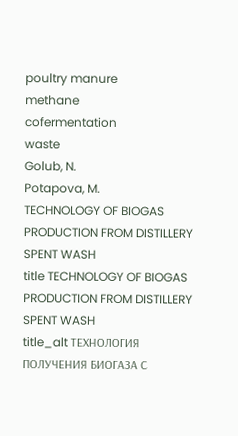poultry manure
methane
cofermentation
waste
Golub, N.
Potapova, M.
TECHNOLOGY OF BIOGAS PRODUCTION FROM DISTILLERY SPENT WASH
title TECHNOLOGY OF BIOGAS PRODUCTION FROM DISTILLERY SPENT WASH
title_alt ТЕХНОЛОГИЯ ПОЛУЧЕНИЯ БИОГАЗА С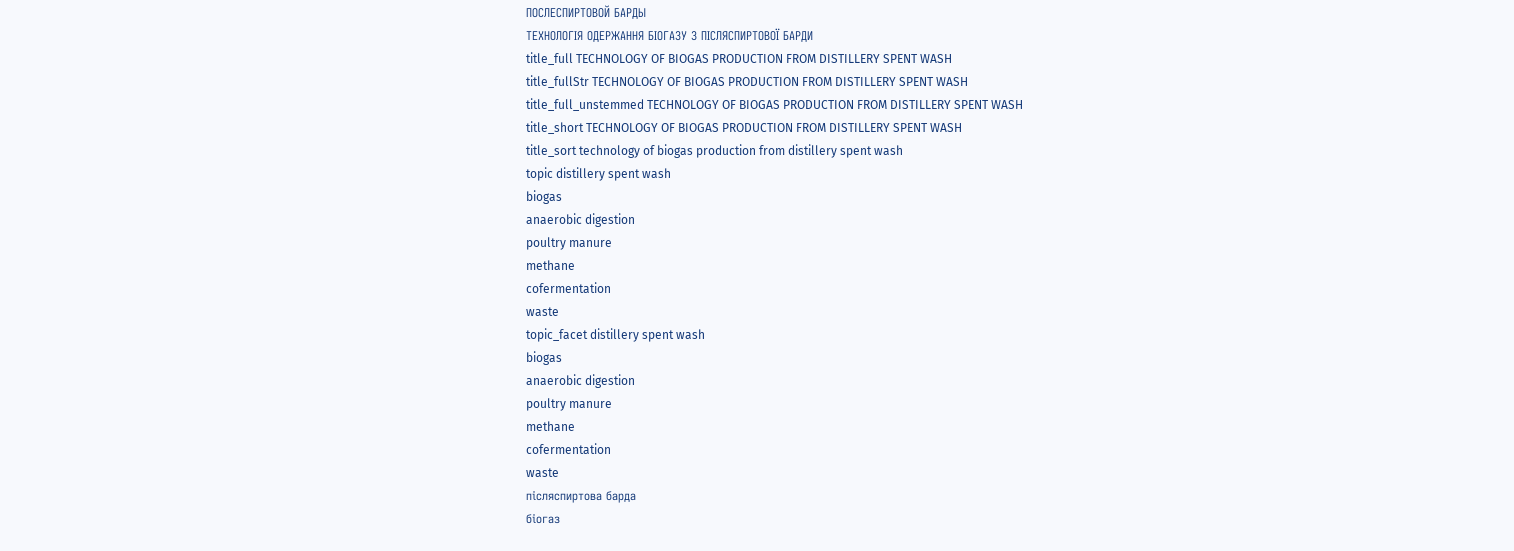ПОСЛЕСПИРТОВОЙ БАРДЫ
ТЕХНОЛОГІЯ ОДЕРЖАННЯ БІОГАЗУ З ПІСЛЯСПИРТОВОЇ БАРДИ
title_full TECHNOLOGY OF BIOGAS PRODUCTION FROM DISTILLERY SPENT WASH
title_fullStr TECHNOLOGY OF BIOGAS PRODUCTION FROM DISTILLERY SPENT WASH
title_full_unstemmed TECHNOLOGY OF BIOGAS PRODUCTION FROM DISTILLERY SPENT WASH
title_short TECHNOLOGY OF BIOGAS PRODUCTION FROM DISTILLERY SPENT WASH
title_sort technology of biogas production from distillery spent wash
topic distillery spent wash
biogas
anaerobic digestion
poultry manure
methane
cofermentation
waste
topic_facet distillery spent wash
biogas
anaerobic digestion
poultry manure
methane
cofermentation
waste
післяспиртова барда
біогаз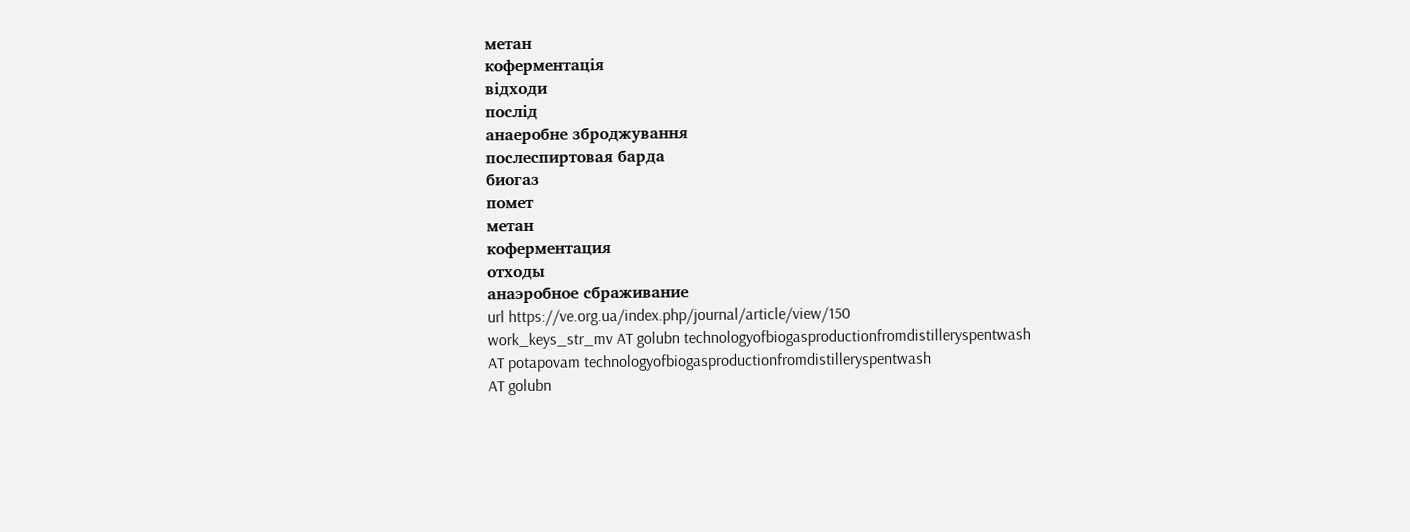метан
коферментація
відходи
послід
анаеробне зброджування
послеспиртовая барда
биогаз
помет
метан
коферментация
отходы
анаэробное сбраживание
url https://ve.org.ua/index.php/journal/article/view/150
work_keys_str_mv AT golubn technologyofbiogasproductionfromdistilleryspentwash
AT potapovam technologyofbiogasproductionfromdistilleryspentwash
AT golubn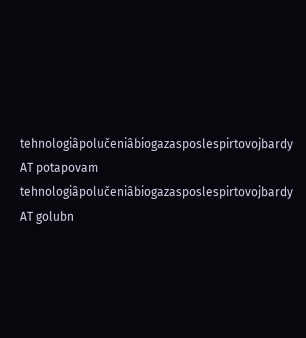tehnologiâpolučeniâbiogazasposlespirtovojbardy
AT potapovam tehnologiâpolučeniâbiogazasposlespirtovojbardy
AT golubn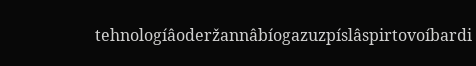tehnologíâoderžannâbíogazuzpíslâspirtovoíbardi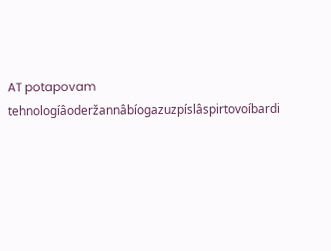AT potapovam tehnologíâoderžannâbíogazuzpíslâspirtovoíbardi